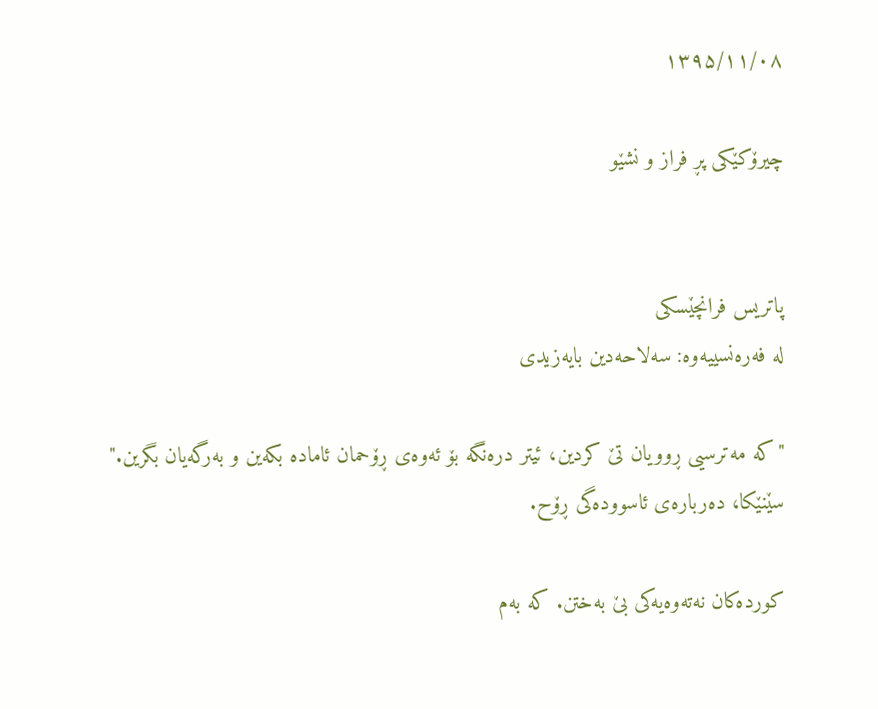۱۳۹۵/۱۱/۰۸

چیرۆکێکی پڕ فراز و نشێو


پاتریس فرانچێسکی
لە فەرەنسییەوە: سەلاحەدین بایەزیدی

"کە مەترسیی ڕوویان تێ کردین، ئیتر درەنگە بۆ ئەوەی ڕۆحمان ئامادە بکەین و بەرگەیان بگرین."
سێنێکا، دەربارەی ئاسوودەگی ڕۆح.

کوردەکان نەتەوەیەکی بێ بەختن. کە بەم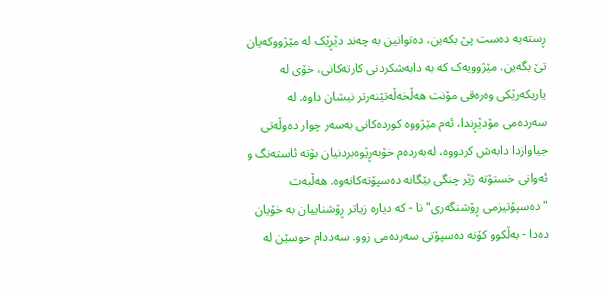ڕستەیە دەست پێ بکەین، دەتوانین بە چەند دێڕێک لە مێژووکەیان تێ بگەین. مێژوویەک کە بە دابەشکردنی کارتەکانی، خۆی لە یاریکەرێکی وەرەقی مۆنت هەڵخەڵەتێنەرتر نیشان داوە. لە سەردەمی مۆدێڕندا، ئەم مێژووە کوردەکانی بەسەر چوار دەوڵەتی جیاوازدا دابەش کردووە، لەبەردەم خۆبەڕێوەبردنیان بۆتە ئاستەنگ و ئەوانی خستۆتە ژێر چنگی بێگانە دەسپۆتەکانەوە. هەڵبەت "دەسپۆتیزمی ڕۆشنگەری" نا - کە دیارە زیاتر ڕۆشناییان بە خۆیان دەدا - بەڵکوو کۆنە دەسپۆتی سەردەمی زوو. سەددام حوسێن لە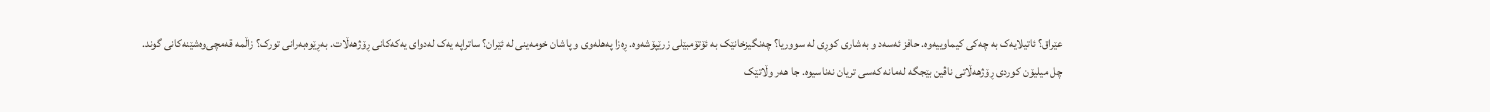عێراق؟ ئاتیلایەک بە چەکی کیماوییەوە. حافز ئەسەد و بەشاری کوڕی لە سووریا؟ چەنگیزخانێک بە ئۆتۆمبێلی زرێپۆشەوە. ڕەزا پەهلەوی و پاشان خومەینی لە ئێران؟ ساتراپە یەک لەدوای یەکەکانی ڕۆژهەڵات. بەڕێوەبەرانی تورک؟ زاڵمە قەمچی‌وەشێنەکانی گوند.
چل میلیۆن کوردی ڕۆژهەڵاتی ناڤین بێجگە لەمانە کەسی تریان نەناسیوە. جا هەر وڵاتێک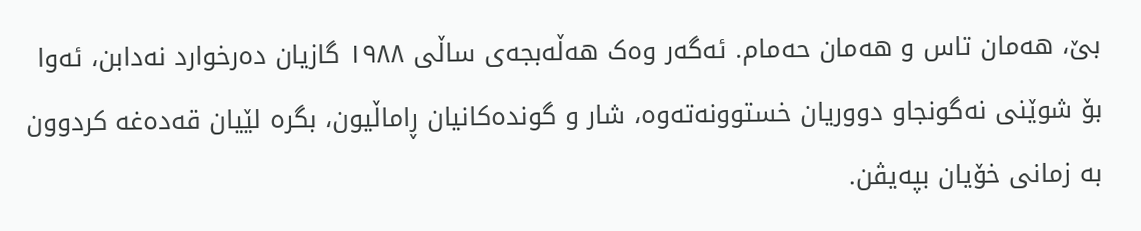بێ، هەمان تاس و هەمان حەمام. ئەگەر وەک هەڵەبجەی ساڵی ١٩٨٨ گازیان دەرخوارد نەدابن، ئەوا بۆ شوێنی نەگونجاو دووریان خستوونەتەوە، شار و گوندەکانیان ڕاماڵیون، بگرە لێیان قەدەغە کردوون بە زمانی خۆیان بپەیڤن.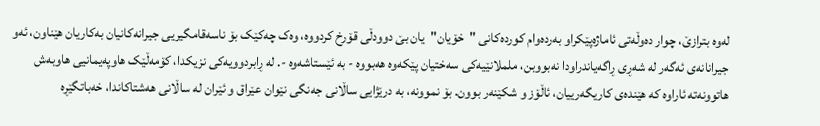لەوە بترازێ، چوار دەوڵەتی ئاماژەپێکراو بەردەوام کوردەکانی "خۆیان"یان بێ دوودڵی قۆرخ کردووە، وەک چەکێک بۆ ناسەقامگیریی جیرانەکانیان بەکاریان هێناون، ئەو جیرانانەی ئەگەر لە شەڕی ڕاگەیاندراودا نەبووبن، ململانێیەکی سەختیان پێکەوە هەبووە - بە ئێستاشەوە -. لە ڕابردوویەکی نزیکدا، کۆمەڵێک هاوپەیمانیی هاوبەش هاتوونەتە ئاراوە کە هێندەی کاریگەرییان، ئاڵۆز و شکێنەر بوون. بۆ نموونە، بە درێژایی ساڵانی جەنگی نێوان عێراق و ئێران لە ساڵانی هەشتاکاندا، خەباتگێڕە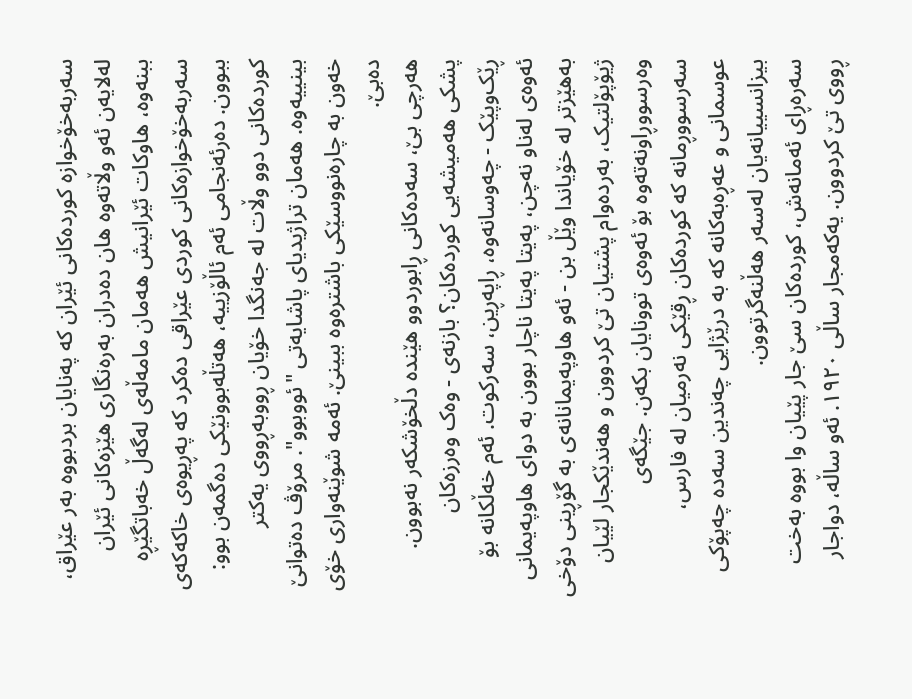سەربەخۆخوازە کوردەکانی ئێران کە پەنایان بردبووە بەر عێراق، لەلایەن ئەو وڵاتەوە هان دەدران بەرەنگاری هێزەکانی ئێران ببنەوە، هاوکات ئێرانیش هەمان مامەڵەی لەگەڵ خەباتگێڕە سەربەخۆخوازەکانی کوردی عێراقی دەکرد کە پەڕیوەی خاکەکەی ببوون. دەرئەنجامی ئەم ئاڵۆزییە، هەتڵەبوونێکی دەگمەن بوو: کوردەکانی دوو وڵات لە جەنگدا خۆیان ڕووبەڕووی یەکتر بینییەوە. هەمان تراژیدیای پاشایەتی "ئووبوو". مرۆڤ دەتوانێ خەون بە چارەنووسێکی باشترەوە ببینێ. ئەمە شوێنەواری خۆی دەبێ.
هەرچی بێ، سەدەکانی ڕابوردوو هێندە دڵخۆشکەر نەبوون. پشکی هەمیشەیی کوردەکان؟ بازنەی - وەک وەرزەکان ڕێک‌وپێک - چەوسانەوە، ڕاپەڕین، سەرکوت. ئەم خەڵکانە بۆ ئەوەی لەناو نەچن، پەیتا پەیتا ناچار بوون بە دوای هاوپەیمانی بەهێزتر لە خۆیاندا وێڵ بن - ئەو هاوپەیمانانەی بە گۆڕینی دۆخی ژیۆپۆلتیک، بەردەوام پشتیان تێ کردوون و هەندێکجار لێیان وەرسووڕاونەتەوە بۆ ئەوەی توونایان بکەن. جێگەی سەرسووڕمانە کە کوردەکان ڕقێکی نەرمیان لە فارس، عوسمانی و عەڕەبەکانە کە بە درێژایی چەندین سەدە چەپۆکی بیزانسییانەیان لەسەر هەڵنەگرتوون.
سەرەڕای ئەمانەش، کوردەکان سێ جار پێیان وا بووە بەخت ڕووی تێ کردوون. یەکەمجار ساڵی ١٩٢٠. ئەو ساڵە، دواجار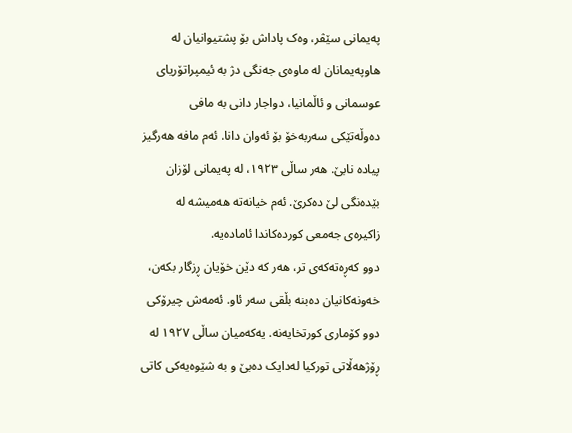پەیمانی سێڤر، وەک پاداش بۆ پشتیوانیان لە هاوپەیمانان لە ماوەی جەنگی دژ بە ئیمپراتۆریای عوسمانی و ئاڵمانیا، دواجار دانی بە مافی دەوڵەتێکی سەربەخۆ بۆ ئەوان دانا. ئەم مافە هەرگیز پیادە نابێ. هەر ساڵی ١٩٢٣، لە پەیمانی لۆزان بێدەنگی لێ دەکرێ. ئەم خیانەتە هەمیشە لە زاکیرەی جەمعی کوردەکاندا ئامادەیە.
دوو کەڕەتەکەی تر، هەر کە دێن خۆیان ڕزگار بکەن، خەونەکانیان دەبنە بڵقی سەر ئاو. ئەمەش چیرۆکی دوو کۆماری کورتخایەنە. یەکەمیان ساڵی ١٩٢٧ لە ڕۆژهەڵاتی تورکیا لەدایک دەبێ و بە شێوەیەکی کاتی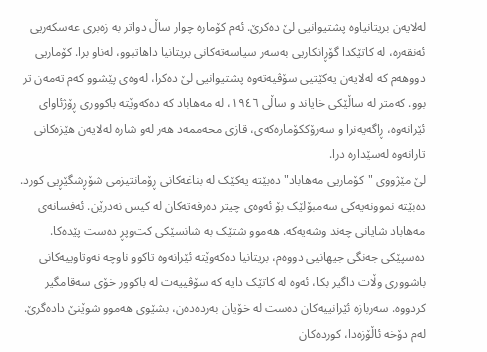لەلایەن بریتانیاوە پشتیوانیی لێ دەکرێ. ئەم کۆمارە چوار ساڵ دواتر بە زەبری عەسکەریی ئەنقەرە، لە کاتێکدا گۆڕانکاریی بەسەر سیاسەتەکانی بریتانیا داهاتبوو، لەناو برا. کۆماریی دووهەم کە لەلایەن یەکێتیی سۆڤیەتەوە پشتیوانیی لێ دەکرا، لەوەی پێشوو کەم تەمەن تر بوو. کەمتر لە ساڵێکی خایاند و ساڵی ١٩٤٦، لە مەهاباد کە دەکەوێتە باکووری ڕۆژئاوای ئێرانەوە، ڕاگەیەنرا و سەرۆککۆمارەکەی، قازی محەممەد هەر لەو شارە لەلایەن هێزەکانی تارانەوە لەسێدارە درا.
لێ مێژووی "کۆماریی مەهاباد" دەبێتە یەکێک لە بناغەکانی ڕۆمانتیزمی شۆڕشگێڕیی کورد. دەبێتە نموونەیەکی سەمبۆلێک بۆ ئەوەی چیتر دەرفەتەکان لە کیس نەدرێن. ئەفسانەی مەهاباد شایانی چەند وشەیەکە. هەموو شتێک بە شانسێکی کت‌وپڕ دەست پێدەکا. دەسپێکی جەنگی جیهانیی دووەم، بریتانیا دەکەوێتە ئێرانەوە تاکوو ناوچە نەوتاوییەکانی باشووری وڵات داگیر بکا، ئەوە لە کاتێک دایە کە سۆڤییەت لە باکوور خۆی سەقامگیر کردووە. سەربازە ئێرانییەکان دەست لە خۆیان بەردەدەن، بشێوی هەموو شوێنێ دادەگرێ. لەم دۆخە ئاڵۆزەدا، کوردەکان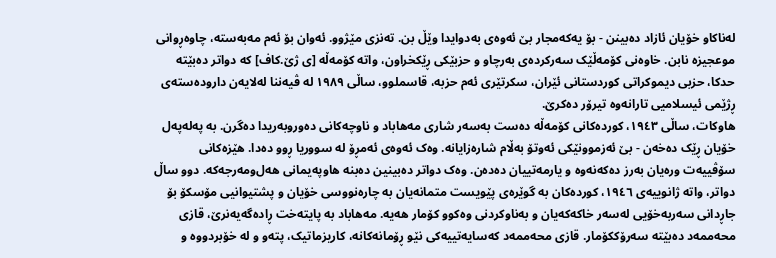لەناکاو خۆیان ئازاد دەبینن - بۆ یەکەمجار بێ ئەوەی بەدوایدا وێڵ بن. تەنزی مێژوو. ئەوان بۆ ئەم مەبەستە، چاوەڕوانی موعجیزە نابن. خاوەنی کۆمەڵێک سەرکردەی بەرچاو و حزبێکی ڕێکخراون، واتە کۆمەڵە [ی ژێ.کاف] کە دواتر دەبێتە حدکا، حزبی دیموکراتی کوردستانی ئێران، سکرتێری ئەم حزبە، قاسملوو، ساڵی ١٩٨٩ لە ڤیەننا لەلایەن دارودەستەی ڕژێمی ئیسلامیی تارانەوە تیرۆر دەکرێ.
هاوکات، ساڵی ١٩٤٣، کوردەکانی کۆمەڵە دەست بەسەر شاری مەهاباد و ناوچەکانی دەوروبەریدا دەگرن. بە پەلەپەل خۆیان ڕێک دەخەن - بێ ئەزموونێکی ئەوتۆ بەڵام شارەزایانە. وەک ئەوەی ئەمڕۆ لە سووریا ڕوو دەدا. هێزەکانی سۆڤییەت ورەیان بەرز دەکەنەوە و یارمەتییان دەدەن. وەک دواتر دەبینین دەبنە هاوپەیمانی هەل‌ومەرجەکە. دوو ساڵ دواتر، واتە ژانوییەی ١٩٤٦، کوردەکان بە گوێرەی پێویست متمانەیان بە چارەنووسی خۆیان و پشتیوانیی مۆسکۆ بۆ جاڕدانی سەربەخۆیی لەسەر خاکەکەیان و بەناوکردنی وەکوو کۆمار هەیە. مەهاباد بە پایتەخت ڕادەگەیەنرێ، قازی محەممەد دەبێتە سەرۆککۆمار. قازی محەممەد کەسایەتییەکی نێو ڕۆمانەکانە، کاریزماتیک، پتەو و لە خۆبردووە و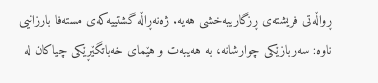ڕواڵەتی فریشتەی ڕزگاریبەخشی هەیە. ژەنەڕاڵە گشتییەکەی مستەفا بارزانیی ناوە: سەربازێکی چوارشانە، بە هەیبەت و هێمای خەباتگێڕێکی چیاکان لە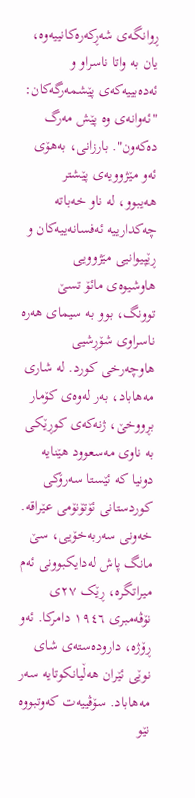ڕوانگەی شەڕکەرەکانییەوە، یان بە واتا ناسراو و ئەدەبییەکەی پێشمەرگەکان: "ئەوانەی وە پێش مەرگ دەکەون". بارزانی، بەهۆی ئەو مێژوویەی پێشتر هەیبوو، لە ناو خەباتە چەکدارییە ئەفسانەییەکان و ڕێپیوانیی مێژوویی هاوشیوەی مائۆ تسێ توونگ، بوو بە سیمای هەرە ناسراوی شۆڕشیی هاوچەرخی کورد. لە شاری مەهاباد، بەر لەوەی کۆمار بڕووخێ، ژنەکەی کوڕێکی بە ناوی مەسعوود هێنایە دونیا کە ئێستا سەرۆکی کوردستانی ئۆتۆنۆمی عێراقە.
خەونی سەربەخۆیی، سێ مانگ پاش لەدایکبوونی ئەم میراتگرە، ڕێک ٢٧ی نۆڤەمبری ١٩٤٦ دامرکا. ئەو ڕۆژە، دارودەستەی شای نوێی ئێران هەڵیانکوتایە سەر مەهاباد. سۆڤییەت کەوتبووە نێو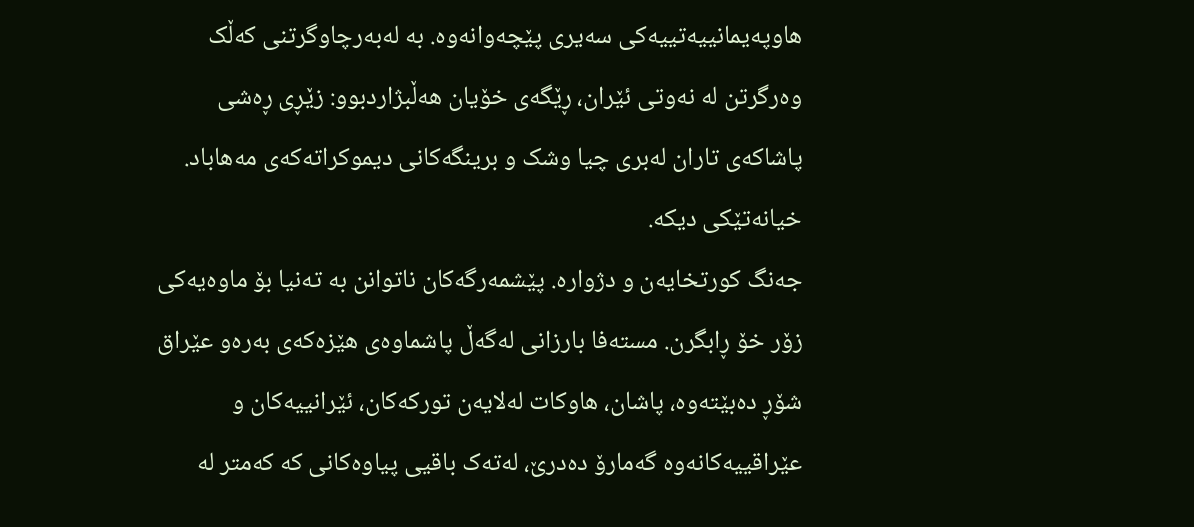هاوپەیمانییەتییەکی سەیری پێچەوانەوە. بە لەبەرچاوگرتنی کەڵک وەرگرتن لە نەوتی ئێران، ڕێگەی خۆیان هەڵبژاردبوو: زێڕی ڕەشی پاشاکەی تاران لەبری چیا وشک و برینگەکانی دیموکراتەکەی مەهاباد. خیانەتێکی دیکە.
جەنگ کورتخایەن و دژوارە. پێشمەرگەکان ناتوانن بە تەنیا بۆ ماوەیەکی زۆر خۆ ڕابگرن. مستەفا بارزانی لەگەڵ پاشماوەی هێزەکەی بەرەو عێراق شۆڕ دەبێتەوە، پاشان، هاوکات لەلایەن تورکەکان، ئێرانییەکان و عێراقییەکانەوە گەمارۆ دەدرێ، لەتەک باقیی پیاوەکانی کە کەمتر لە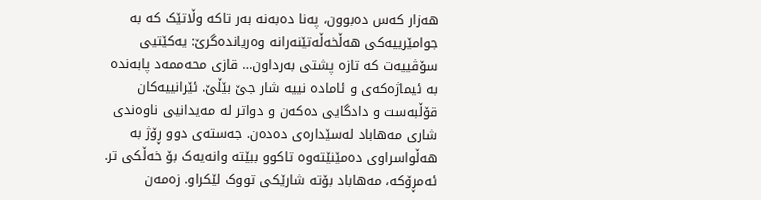هەزار کەس دەبوون، پەنا دەبەنە بەر تاکە وڵاتێک کە بە جوامێرییەکی هەڵخەڵەتێنەرانە وەریاندەگرێ: یەکێتیی سۆڤییەت کە تازە پشتی بەرداون… قازی محەممەد پابەندە بە ئیماژەکەی و ئامادە نییە شار جێ بێڵێ. ئێرانییەکان قۆڵبەست و دادگایی دەکەن و دواتر لە مەیدانیی ناوەندی شاری مەهاباد لەسێدارەی دەدەن. جەستەی دوو ڕۆژ بە هەڵواسراوی دەمێنێتەوە تاکوو ببێتە وانەیەک بۆ خەڵکی تر.
ئەمڕۆکە، مەهاباد بۆتە شارێکی تووک لێکراو. زەمەن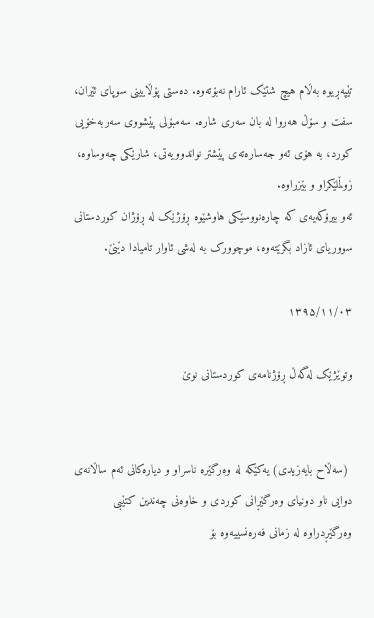تێپەڕیوە بەڵام هیچ شتێک ئارام نەبۆتەوە. دەستی پۆڵایینی سوپای ئێران، سفت و سۆڵ هەروا لە بان سەری شارە. سەمبۆلی پێشووی سەربەخۆیی کورد، بە هۆی ئەو جەسارەتەی پێشتر نواندوویەتی، شارێکی چەوساوە، زوڵملێکراو و بێزراوە.
ئەو بیرۆکەیەی کە چارەنووسێکی هاوشێوە ڕۆژێک لە ڕۆژان کوردستانی سووریای ئازاد بگرێتەوە، موچوورک بە لەشی ئاوار تامیادا دێنێ.

۱۳۹۵/۱۱/۰۳

وتوێژێک لەگەڵ ڕۆژنامەی کوردستانی نوێ


 (سه‌ڵاح بایه‌زیدی) یه‌كێكه‌ له‌ وه‌رگێره‌ ناسراو و دیاره‌كانی ئه‌م ساڵانه‌ی دوایی ناو دونیای وه‌رگێڕانی كوردی و خاوه‌نی چه‌ندین كتێبی وه‌رگێڕدراوه‌ له‌ زمانی فەرەنسییەوە بۆ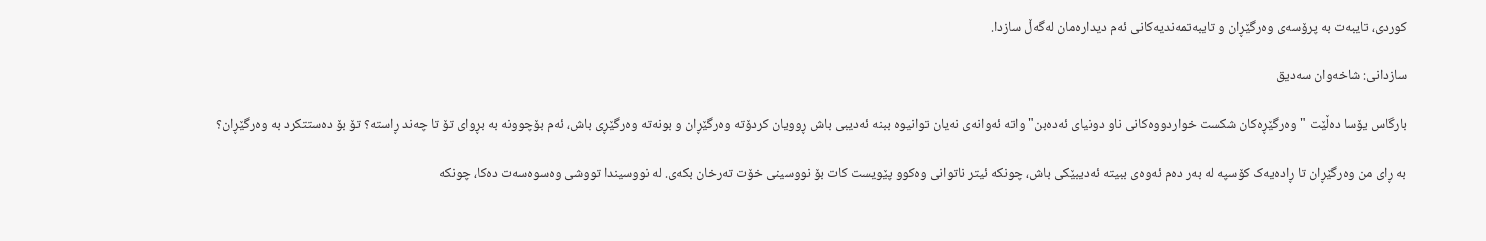كوردی، تایبه‌ت به‌ پرۆسه‌ی وه‌رگێڕان و تایبه‌تمه‌ندیه‌كانی ئه‌م دیداره‌مان له‌گه‌ڵ سازدا.

سازدانی: شاخەوان سەدیق

بارگاس یۆسا دەڵێت "وەرگێڕەکان شکست خواردووەکانی ناو دونیای ئەدەبن" واتە ئەوانەی نەیان توانیوە ببنە ئەدیبی باش ڕوویان کردۆتە وەرگێڕان و بونەتە وەرگێڕی باش، ئەم بۆچوونە بە بڕوای تۆ تا چەند ڕاستە؟ تۆ بۆ دەستتکرد بە وەرگێڕان؟

بە ڕای من وەرگێڕان تا ڕادەیەک کۆسپە لە بەر دەم ئەوەی ببیتە ئەدیبێکی باش، چونکە ئیتر ناتوانی وەکوو پێویست کات بۆ نووسینی خۆت تەرخان بکەی. لە نووسیندا تووشی وەسوەسەت دەکا، چونکە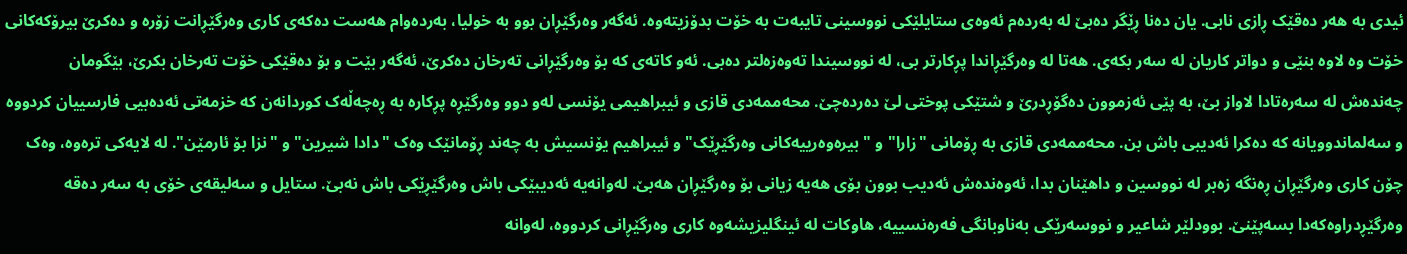ئیدی بە هەر دەقێک ڕازی نابی. یان دەنا ڕێگر دەبێ لە بەردەم ئەوەی ستایلێکی نووسینی تایبەت بە خۆت بدۆزیتەوە. ئەگەر وەرگێڕان بوو بە خولیا، بەردەوام هەست دەکەی کاری وەرگێڕانت زۆرە و دەکرێ بیرۆکەکانی خۆت وە لاوە بنێی و دواتر کاریان لە سەر بکەی. هەتا لە وەرگێڕاندا پڕکارتر بی، لە نووسیندا تەوەزەلتر دەبی. ئەو کاتەی کە بۆ وەرگێڕانی تەرخان دەکرێ، ئەگەر بێت و بۆ دەقێکی خۆت تەرخان بکرێ، بێگومان چەندەش لە سەرەتادا لاواز بێ، بە پێی ئەزموون دەگۆڕدرێ و شتێکی پوختی لێ دەردەچێ. محەممەدی قازی و ئیبراهیمی یۆنسی لەو دوو وەرگێڕە پڕکارە بە ڕەچەڵەک کوردانەن کە خزمەتی ئەدەبیی فارسییان کردووە و سەلماندوویانە کە دەکرا ئەدیبی باش بن. محەممەدی قازی بە ڕۆمانی "زارا" و "بیرەوەرییەکانی وەرگێڕێک" و ئیبراهیم یۆنسیش بە چەند ڕۆمانێک وەک "دادا شیرین" و "نزا بۆ ئارمێن". لە لایەکی ترەوە، وەک چۆن کاری وەرگێڕان ڕەنگە زەبر لە نووسین و داهێنان بدا، ئەوەندەش ئەدیب بوون بۆی هەیە زیانی بۆ وەرگێڕان هەبێ. لەوانەیە ئەدیبێکی باش وەرگێڕێکی باش نەبێ. ستایل و سەلیقەی خۆی بە سەر دەقە وەرگێڕدراوەکەدا بسەپێنێ. بوودلێر شاعیر و نووسەرێکی بەناوبانگی فەرەنسییە، هاوکات لە ئینگلیزیشەوە کاری وەرگێڕانی کردووە، لەوانە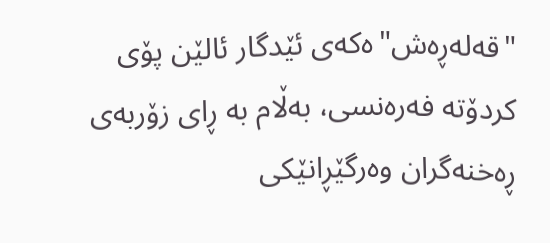"قەلەڕەش"ەکەی ئێدگار ئالێن پۆی کردۆتە فەرەنسی، بەڵام بە ڕای زۆربەی ڕەخنەگران وەرگێڕانێکی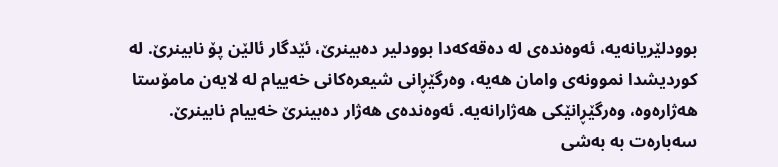بوودلێریانەیە، ئەوەندەی لە دەقەکەدا بوودلیر دەبینرێ، ئێدگار ئالێن پۆ نابینرێ. لە کوردیشدا نموونەی وامان هەیە، وەرگێڕانی شیعرەکانی خەییام لە لایەن مامۆستا هەژارەوە، وەرگێڕانێکی هەژارانەیە. ئەوەندەی هەژار دەبینرێ خەییام نابینرێ.
سەبارەت بە بەشی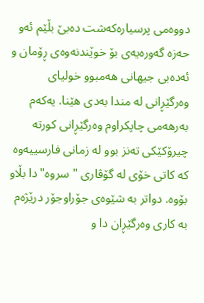دووەمی پرسیارەکەشت دەبێ بڵێم ئەو حەزە گەورەیەی بۆ خوێندنەوەی ڕۆمان و ئەدەبی جیهانی هەمبوو خولیای وەرگێڕانی لە مندا بەدی هێنا. یەکەم بەرهەمی چاپکراوم وەرگێڕانی کورتە چیرۆکێکی تەنز بوو لە زمانی فارسییەوە کە کاتی خۆی لە گۆڤاری "سروە"دا بڵاو بۆوە. دواتر بە شێوەی جۆراوجۆر درێژەم بە کاری وەرگێڕان دا و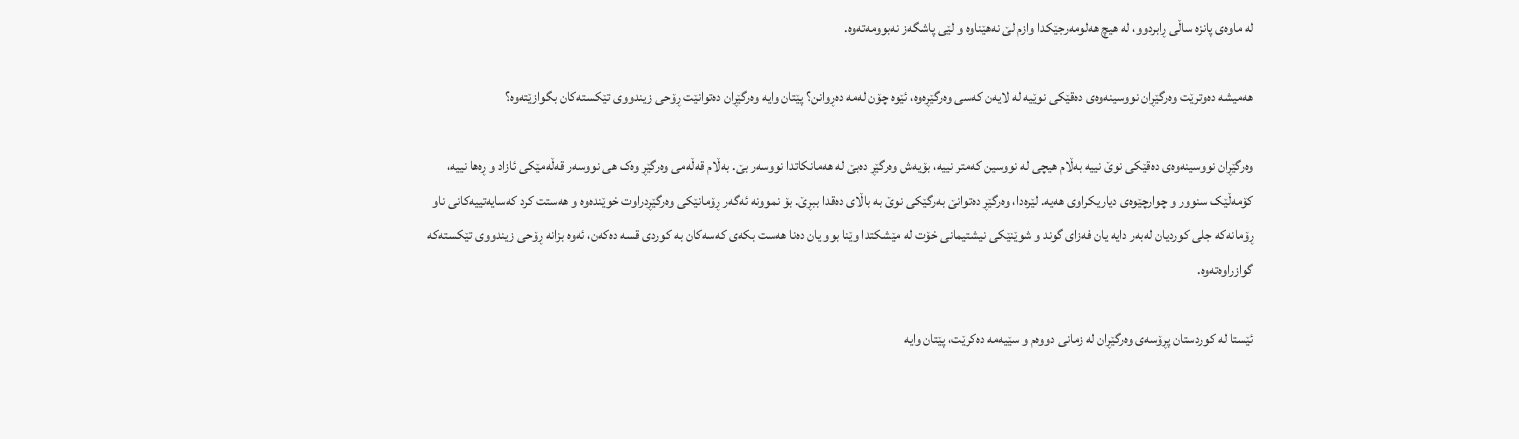لە ماوەی پانزە ساڵی ڕابردوو، لە هیچ هەلومەرجێکدا وازم لێ نەهێناوە و لێی پاشگەز نەبوومەتەوە.

هەمیشە دەوترێت وەرگێڕان نووسینەوەی دەقێکی نوێیە لە لایەن کەسی وەرگێڕەوە، ئێوە چۆن لەمە دەڕوانن؟ پێتان وایە وەرگێڕان دەتوانێت ڕۆحی زیندووی تێکستەکان بگوازێتەوە؟

وەرگێڕان نووسینەوەی دەقێکی نوێ نییە بەڵام هیچی لە نووسین کەمتر نییە، بۆیەش وەرگێڕ دەبێ لە هەمانکاتدا نووسەر بێ. بەڵام قەڵەمی وەرگێڕ وەک هی نووسەر قەڵەمێکی ئازاد و ڕەها نییە، کۆمەڵێک سنوور و چوارچێوەی دیاریکراوی هەیە. لێرەدا، وەرگێڕ دەتوانێ بەرگێکی نوێ بە باڵای دەقدا ببڕێ. بۆ نموونە ئەگەر ڕۆمانێکی وەرگێڕدراوت خوێندەوە و هەستت کرد کەسایەتییەکانی ناو ڕۆمانەکە جلی کوردیان لەبەر دایە یان فەزای گوند و شوێنێکی نیشتیمانی خۆت لە مێشکتدا وێنا بوو یان دەنا هەست بکەی کەسەکان بە کوردی قسە دەکەن، ئەوە بزانە ڕۆحی زیندووی تێکستەکە گوازراوەتەوە.

ئێستا لە کوردستان پڕۆسەی وەرگێڕان لە زمانی دووەم و سێیەمە دەکرێت، پێتان وایە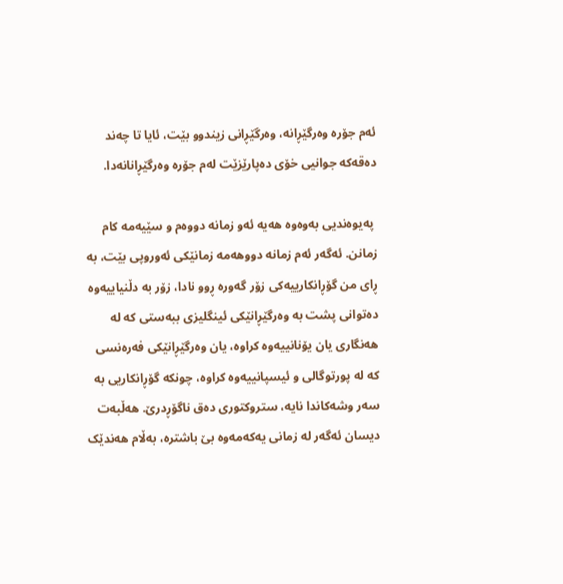ئەم جۆرە وەرگێڕانە، وەرگێڕانی زیندوو بێت، ئایا تا چەند دەقەکە جوانیی خۆی دەپارێزێت لەم جۆرە وەرگێڕانانەدا.

 پەیوەندیی بەوەوە هەیە ئەو زمانە دووەم و سێیەمە کام زمانن. ئەگەر ئەم زمانە دووهەمە زمانێکی ئەوروپی بێت، بە ڕای من گۆڕانکارییەکی زۆر گەورە ڕوو نادا، زۆر بە دڵنیاییەوە دەتوانی پشت بە وەرگێڕانێکی ئینگلیزی ببەستی کە لە هەنگاری یان یۆنانییەوە کراوە، یان وەرگێڕانێکی فەرەنسی کە لە پورتوگالی و ئیسپانییەوە کراوە، چونکە گۆڕانکاریی بە سەر وشەکاندا نایە، ستروکتوری دەق ناگۆڕدرێ. هەڵبەت دیسان ئەگەر لە زمانی یەکەمەوە بێ باشترە، بەڵام هەندێک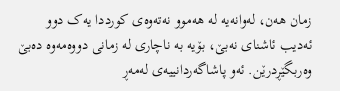زمان هەن، لەوانەیە لە هەموو نەتەوەی کورددا یەک دوو ئەدیب ئاشنای نەبێ، بۆیە بە ناچاری لە زمانی دووەمەوە دەبێ وەربگێڕدرێن. ئەو پاشاگەردانییەی لەمەڕ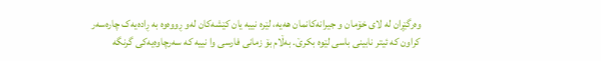وەرگێڕان لە لای خۆمان و جیرانەکانمان هەیە، لێرە نییە یان کێشەکان لەو ڕووەوە بە ڕادەیەک چارەسەر کراون کە ئیتر نابینی باسی لێوە بکرێ. بەڵام بۆ زمانی فارسی وا نییە کە سەرچاوەیەکی گرنگە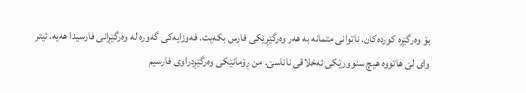بۆ وەرگێڕە کوردەکان. ناتوانی متمانە بە هەر وەرگێڕێکی فارس بکەیت. فەوزایەکی گەورە لە وەرگێڕانی فارسیدا هەیە. ئیتر وای لێ هاتووە هیچ سنوورێکی ئەخلاقی ناناسێ. من ڕۆمانێکی وەرگێڕدراوی فارسیم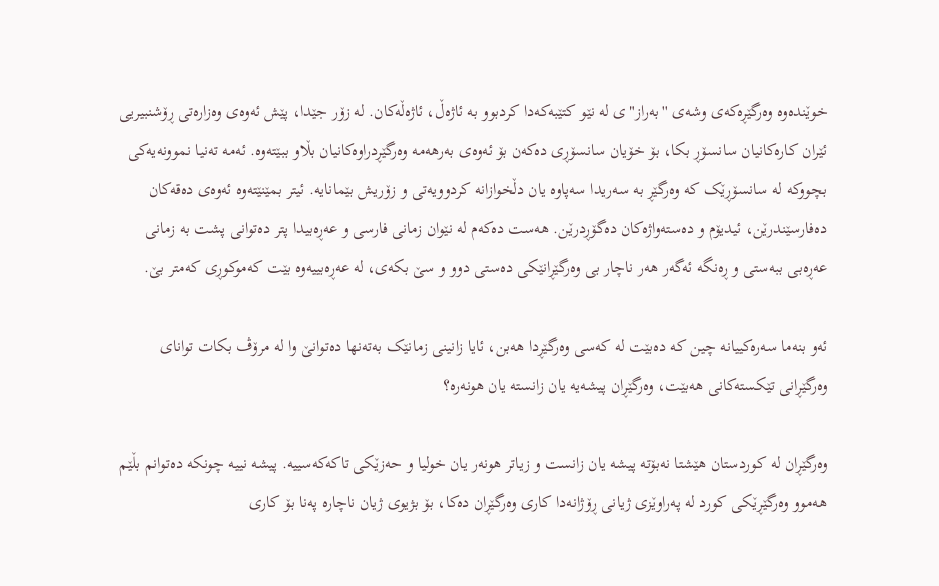خوێندەوە وەرگێڕەکەی وشەی ''بەراز"ی لە نێو کتێبەکەدا کردبوو بە ئاژەڵ، ئاژەڵەکان. لە زۆر جێدا، پێش ئەوەی وەزارەتی ڕۆشنبیریی ئێران کارەکانیان سانسۆڕ بکا، بۆ خۆیان سانسۆڕی دەکەن بۆ ئەوەی بەرهەمە وەرگێڕدراوەکانیان بڵاو ببێتەوە. ئەمە تەنیا نموونەیەکی بچووکە لە سانسۆڕێک کە وەرگێڕ بە سەریدا سەپاوە یان دڵخوازانە کردوویەتی و زۆریش بێمانایە. ئیتر بمێنێتەوە ئەوەی دەقەکان دەفارسێندرێن، ئیدیۆم و دەستەواژەکان دەگۆڕدرێن. هەست دەکەم لە نێوان زمانی فارسی و عەڕەبیدا پتر دەتوانی پشت بە زمانی عەڕەبی ببەستی و ڕەنگە ئەگەر هەر ناچار بی وەرگێڕانێکی دەستی دوو و سێ بکەی، لە عەڕەبییەوە بێت کەموکوڕی کەمتر بێ.

ئەو بنەما سەرەکییانە چین کە دەبێت لە کەسی وەرگێڕدا هەبن، ئایا زانینی زمانێک بەتەنها دەتوانێ وا لە مرۆڤ بکات توانای وەرگێڕانی تێکستەکانی هەبێت، وەرگێڕان پیشەیە یان زانستە یان هونەرە؟

وەرگێڕان لە کوردستان هێشتا نەبۆتە پیشە یان زانست و زیاتر هونەر یان خولیا و حەزێکی تاکەکەسییە. پیشە نییە چونکە دەتوانم بڵێم هەموو وەرگێڕێکی کورد لە پەراوێزی ژیانی ڕۆژانەدا کاری وەرگێڕان دەکا، بۆ بژیوی ژیان ناچارە پەنا بۆ کاری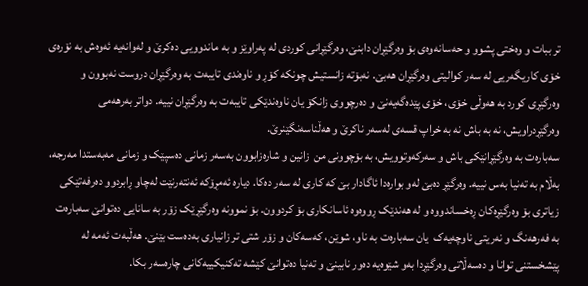تر ببات و وەختی پشوو و حەسانەوەی بۆ وەرگێڕان دابنێ، وەرگێڕانی کوردی لە پەراوێز و بە ماندوویی دەکرێ و لەوانەیە ئەوەش بە نۆرەی خۆی کاریگەریی لە سەر کوالیتی وەرگێڕان هەبێ. نەبۆتە زانستیش چونکە کۆڕ و ناوەندی تایبەت بە وەرگێڕان دروست نەبوون و وەرگێڕی کورد بە هەوڵی خۆی، خۆی پێدەگەیەنێ و دەرچووی زانکۆ یان ناوەندێکی تایبەت بە وەرگێڕان نییە. دواتر بەرهەمی وەرگێڕدراویش، نە بە باش نە بە خراپ قسەی لەسەر ناکرێ و هەڵناسەنگێنرێ.
سەبارەت بە وەرگێڕانێکی باش و سەرکەوتوویش، بە بۆچوونی من  زانین و شارەزابوون بەسەر زمانی دەسپێک و زمانی مەبەستدا مەرجە، بەڵام بە تەنیا بەس نییە. وەرگێڕ دەبێ لەو بوارەدا ئاگادار بێ کە کاری لە سەر دەکا. دیارە ئەمڕۆکە ئەنتەرنێت لەچاو ڕابردوو دەرفەتێکی زیاتری بۆ وەرگێڕەکان ڕەخساندووە و لە هەندێک ڕووەوە ئاسانکاری بۆ کردوون. بۆ نموونە وەرگێڕێک زۆر بە سانایی دەتوانێ سەبارەت بە فەرهەنگ و نەریتی ناوچەیەک  یان سەبارەت بە ناو، شوێن، کەسەکان و زۆر شتی تر زانیاری بەدەست بێنێ. هەڵبەت ئەمە لە پێشخستنی توانا و دەسەڵاتی وەرگێڕدا بەو شێوەیە دەور نابینێ و تەنیا دەتوانێ کێشە تەکنیکییەکانی چارەسەر بکا.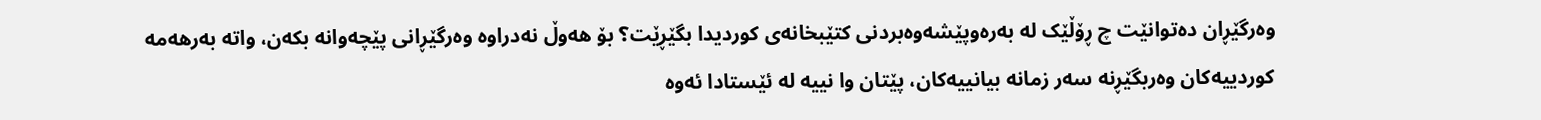وەرگێڕان دەتوانێت چ ڕۆڵێک لە بەرەوپێشەوەبردنی کتێبخانەی کوردیدا بگێڕێت؟ بۆ هەوڵ نەدراوە وەرگێڕانی پێچەوانە بکەن، واتە بەرهەمە کوردییەکان وەربگێڕنە سەر زمانە بیانییەکان، پێتان وا نییە لە ئێستادا ئەوە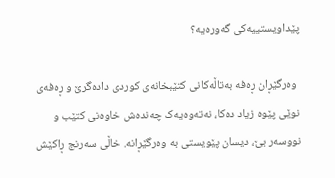پێداویستییەکی گەورەیە؟

 وەرگێڕان ڕەفە بەتاڵەکانی کتێبخانەی کوردی دادەگرێ و ڕەفەی نوێی پێوە زیاد دەکا، نەتەوەیەک چەندەش خاوەنی کتێب و نووسەر بێ، دیسان پێویستی بە وەرگێڕانە. خاڵی سەرنج ڕاکێش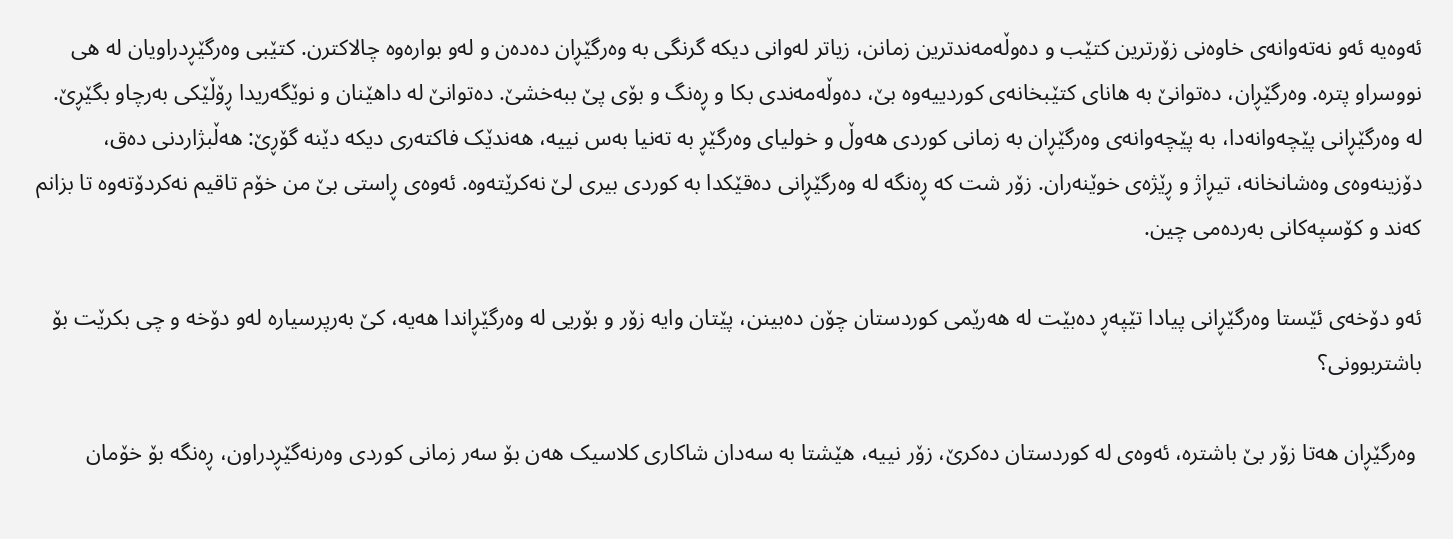ئەوەیە ئەو نەتەوانەی خاوەنی زۆرترین کتێب و دەوڵەمەندترین زمانن، زیاتر لەوانی دیکە گرنگی بە وەرگێڕان دەدەن و لەو بوارەوە چالاکترن. کتێبی وەرگێڕدراویان لە هی نووسراو پترە. وەرگێڕان، دەتوانێ بە هانای کتێبخانەی کوردییەوە بێ، دەوڵەمەندی بکا و ڕەنگ و بۆی پێ ببەخشێ. دەتوانێ لە داهێنان و نوێگەریدا ڕۆڵێکی بەرچاو بگێڕێ.
لە وەرگێڕانی پێچەوانەدا، بە پێچەوانەی وەرگێڕان بە زمانی کوردی هەوڵ و خولیای وەرگێڕ بە تەنیا بەس نییە، هەندێک فاکتەری دیکە دێنە گۆڕێ: هەڵبژاردنی دەق، دۆزینەوەی وەشانخانە، تیڕاژ و ڕێژەی خوێنەران. زۆر شت کە ڕەنگە لە وەرگێڕانی دەقێکدا بە کوردی بیری لێ نەکرێتەوە. ئەوەی ڕاستی بێ من خۆم تاقیم نەکردۆتەوە تا بزانم کەند و کۆسپەکانی بەردەمی چین.

ئەو دۆخەی ئێستا وەرگێڕانی پیادا تێپەڕ دەبێت لە هەرێمی کوردستان چۆن دەبینن، پێتان وایە زۆر و بۆریی لە وەرگێڕاندا هەیە، کێ بەرپرسیارە لەو دۆخە و چی بکرێت بۆ باشتربوونی؟

 وەرگێڕان هەتا زۆر بێ باشترە، ئەوەی لە کوردستان دەکرێ، زۆر نییە، هێشتا بە سەدان شاکاری کلاسیک هەن بۆ سەر زمانی کوردی وەرنەگێڕدراون، ڕەنگە بۆ خۆمان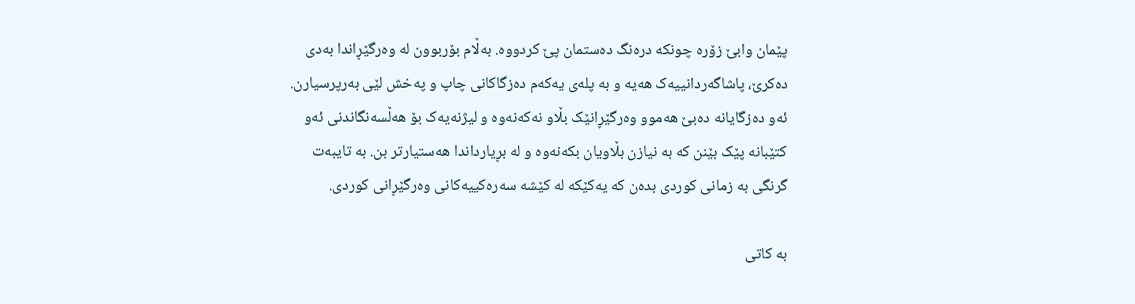پێمان وابێ زۆرە چونکە درەنگ دەستمان پێ کردووە. بەڵام بۆربوون لە وەرگێڕاندا بەدی دەکرێ، پاشاگەردانییەک هەیە و بە پلەی یەکەم دەزگاکانی چاپ و پەخش لێی بەرپرسیارن. ئەو دەزگایانە دەبێ هەموو وەرگێڕانێک بڵاو نەکەنەوە و لیژنەیەک بۆ هەڵسەنگاندنی ئەو کتێبانە پێک بێنن کە بە نیازن بڵاویان بکەنەوە و لە بڕیارداندا هەستیارتر بن. بە تایبەت گرنگی بە زمانی کوردی بدەن کە یەکێکە لە کێشە سەرەکییەکانی وەرگێڕانی کوردی.

بە کاتی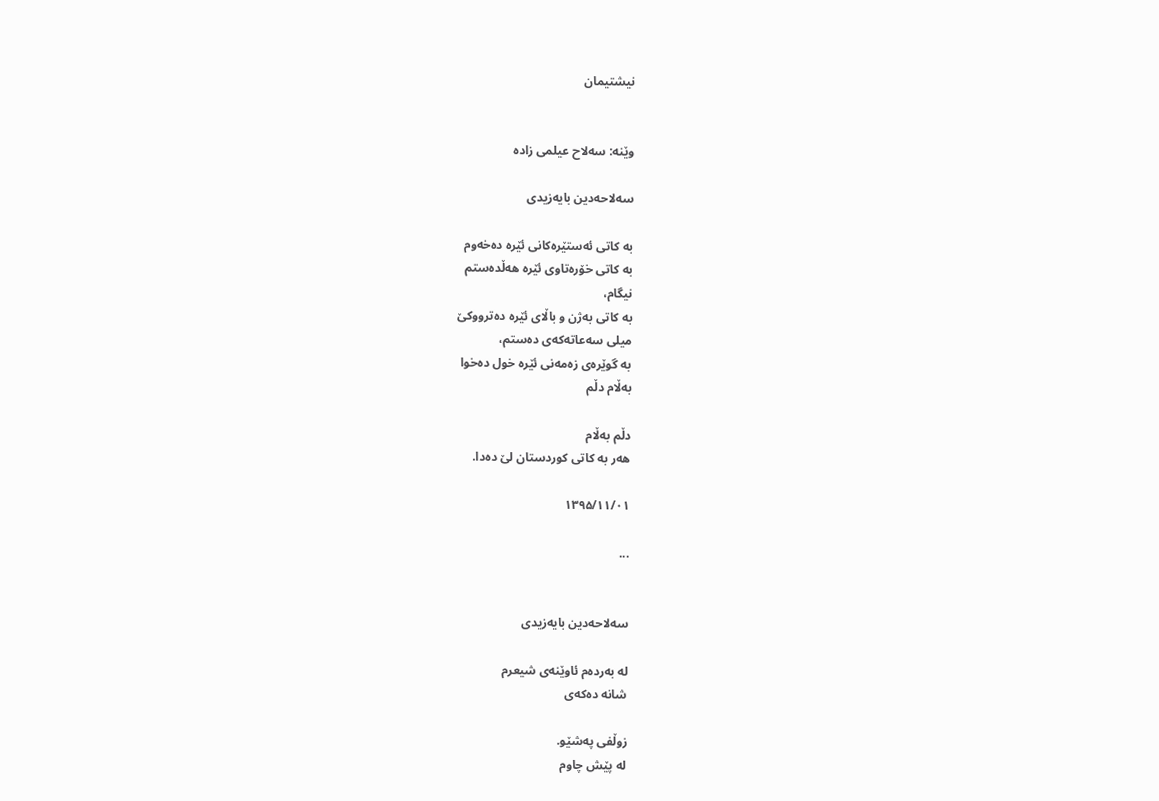نیشتیمان


وێنە: سەلاح عیلمی زادە

سەلاحەدین بایەزیدی

بە کاتی ئەستێرەکانی ئێرە دەخەوم
بە کاتی خۆرەتاوی ئێرە هەڵدەستم
نیگام،
بە کاتی بەژن و باڵای ئێرە دەترووکێ
میلی سەعاتەکەی دەستم،
بە گوێرەی زەمەنی ئێرە خول دەخوا
بەڵام دڵم

دڵم بەڵام
هەر بە کاتی کوردستان لێ دەدا.

۱۳۹۵/۱۱/۰۱

...


سەلاحەدین بایەزیدی

لە بەردەم ئاوێنەی شیعرم
شانە دەکەی

زوڵفی پەشێو.
لە پێش چاوم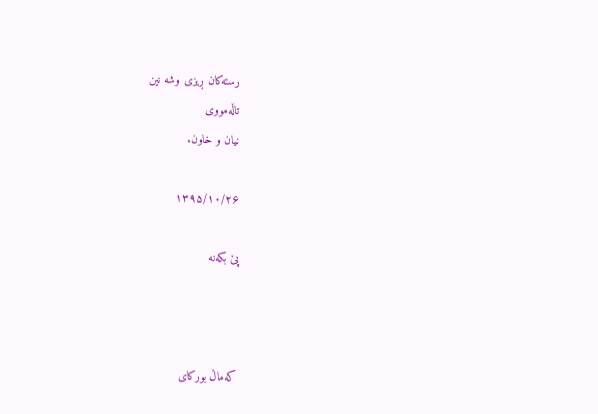رستەکان ڕیزی وشە نین
تاڵەمووی
نیان و خاون.

۱۳۹۵/۱۰/۲۶

پێ بکەنە



 کەماڵ بورکای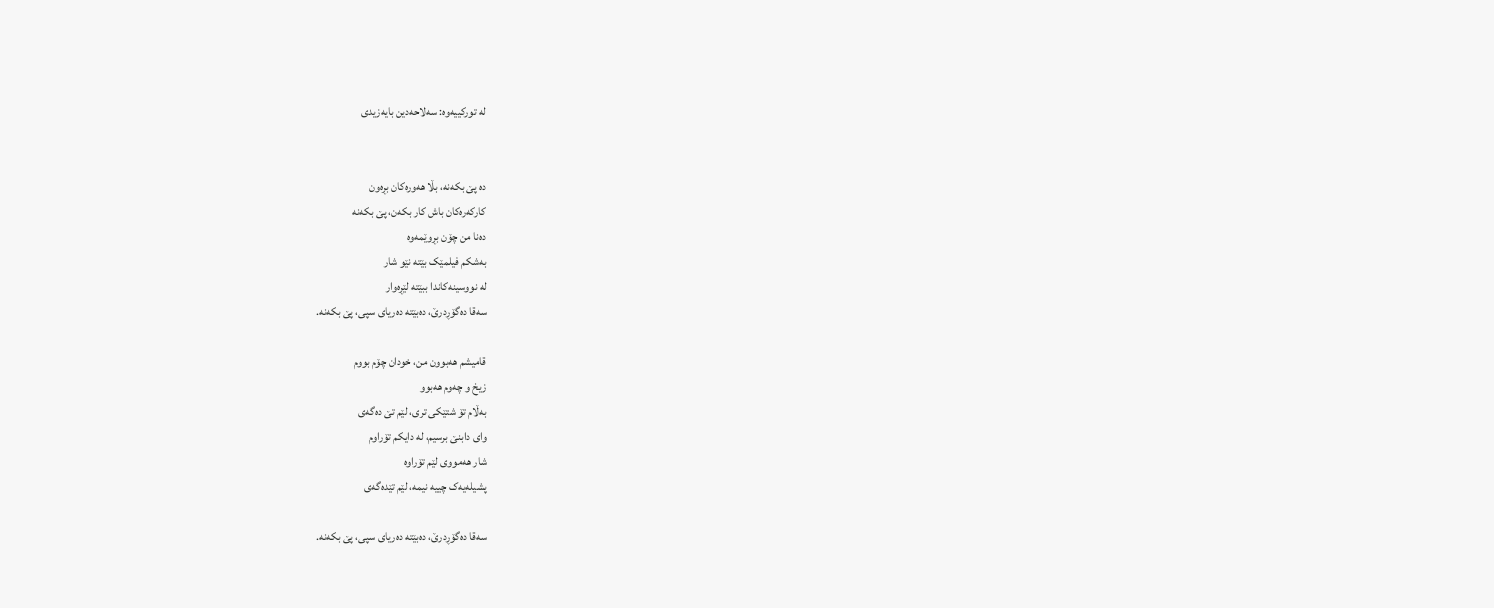لە تورکییەوە: سەلاحەدین بایەزیدی


دە پێ بکەنە، بڵا هەورەکان بڕەون
کارکەرەکان باش کار بکەن، پێ بکەنە
دەنا من چۆن بڕوێمەوە
بەشکم فیلمێک بێتە نێو شار
لە نووسینەکاندا ببێتە لێڕەوار
سەقا دەگۆڕدرێ، دەبێتە دەریای سپی، پێ بکەنە.

قامیشم هەبوون من، خودان چۆم بووم
زیخ و چەوم هەبوو
بەڵام تۆ شتێکی تری، لێم تێ دەگەی
وای دابنێ برسیم، لە دایکم تۆراوم
شار هەمووی لێم تۆراوە
پشیلەیەک چییە نیمە، لێم تێدەگەی

سەقا دەگۆڕدرێ، دەبێتە دەریای سپی، پێ بکەنە.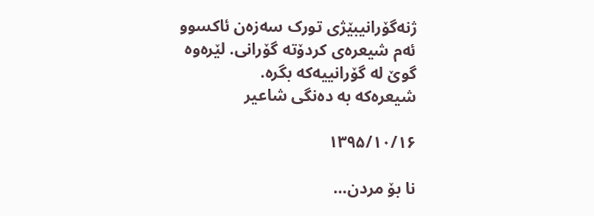ژنەگۆرانیبێژی تورک سەزەن ئاکسوو ئەم شیعرەی کردۆتە گۆرانی. لێرەوە گوێ لە گۆرانییەکە بگرە.
شیعرەکە بە دەنگی شاعیر

۱۳۹۵/۱۰/۱۶

نا بۆ مردن…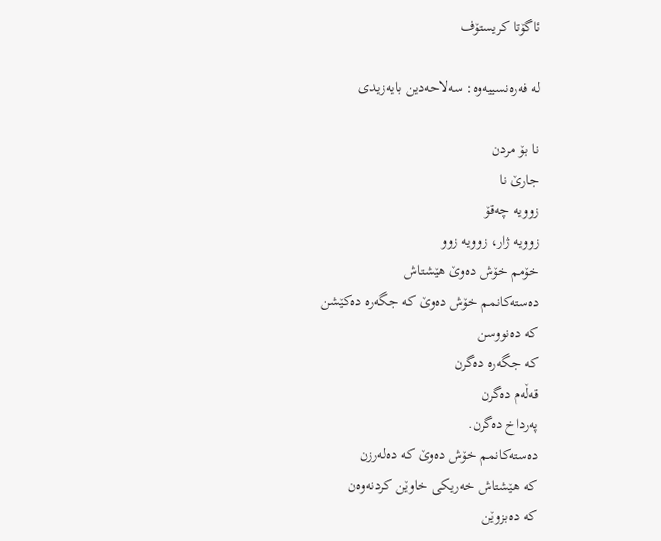ئاگۆتا کریستۆف

لە فەرەنسییەوە: سەلاحەدین بایەزیدی

نا بۆ مردن
جارێ نا
زوویە چەقۆ
زوویە ژار، زوویە زوو
خۆمم خۆش دەوێ هێشتاش
دەستەکانمم خۆش دەوێ کە جگەرە دەکێشن
کە دەنووسن
کە جگەرە دەگرن
قەڵەم دەگرن
پەرداخ دەگرن.
دەستەکانمم خۆش دەوێ کە دەلەرزن
کە هێشتاش خەریکی خاوێن کردنەوەن
کە دەبزوێن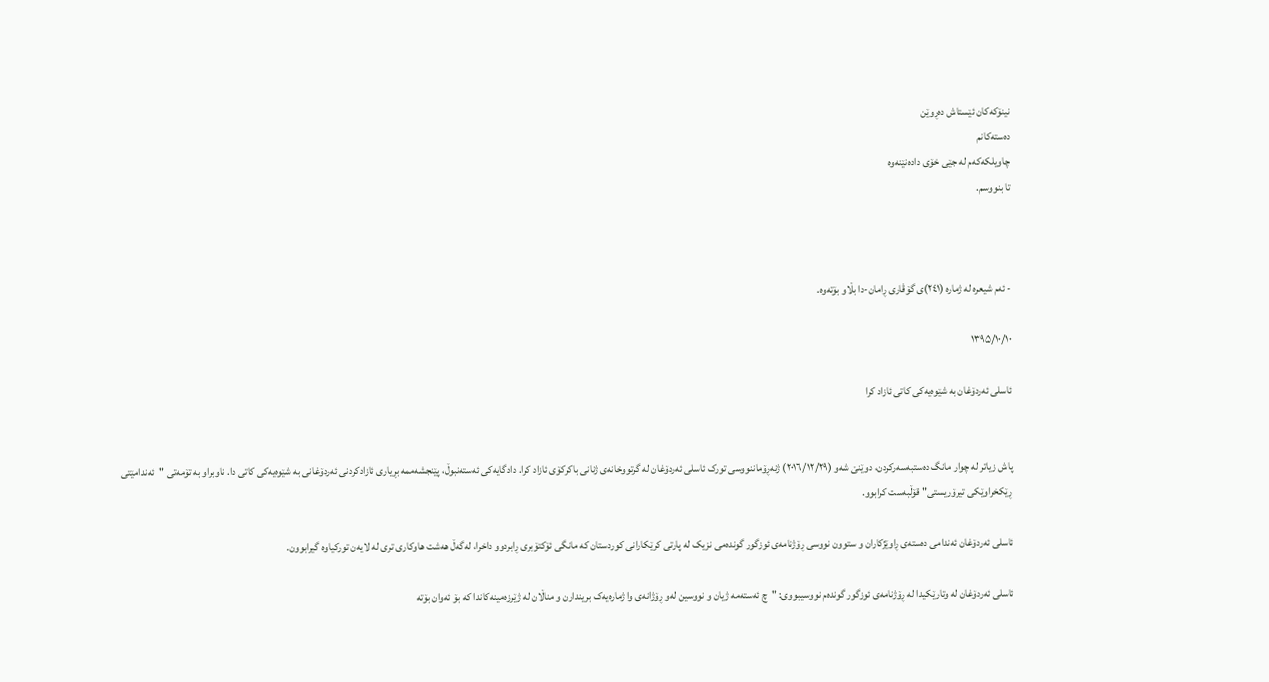نینۆکەکان ئێستاش دەڕوێن
دەستەکانم
چاویلکەکەم لە جێی خۆی دادەنێنەوە
تا بنووسم.



- ئەم شیعرە لە ژمارە (٢٤١)ی گۆڤاری ڕامان-دا بڵاو بۆتەوە.

۱۳۹۵/۱۰/۱۰

ئاسلی ئەردۆغان بە شێوەیەکی کاتی ئازاد کرا


پاش زیاتر لە چوار مانگ دەستبەسەرکردن، دوێنێ شەو (٢٠١٦/١٢/٢٩) ژنەڕۆماننووسی تورک ئاسلی ئەردۆغان لە گرتووخانەی ژنانی باکرکۆی ئازاد کرا. دادگایەکی ئەستەنبوڵ، پێنجشەممە بڕیاری ئازادکردنی ئەردۆغانی بە شێوەیەکی کاتی دا. ناوبراو بە تۆمەتی "ئەندامێتی ڕێکخراوێکی تیرۆریستی" قۆڵبەست کرابوو.

ئاسلی ئەردۆغان ئەندامی دەستەی ڕاوێژکاران و ستوون نووسی ڕۆژنامەی ئوزگور گوندەمی نزیک لە پارتی کرێکارانی کوردستان کە مانگی ئۆکتۆبری ڕابردوو داخرا، لەگەڵ هەشت هاوکاری تری لە لایەن تورکیاوە گیرابوون.

ئاسلی ئەردۆغان لە وتارێکیدا لە ڕۆژنامەی ئوزگور گوندەم نووسیبووی: "چ ئەستەمە ژیان و نووسین لەو ڕۆژانەی وا ژمارەیەک بریندارن و مناڵان لە ژێرزەمینەکاندا کە بۆ ئەوان بۆتە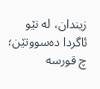زیندان، لە نێو ئاگردا دەسووتێن؛ چ قورسە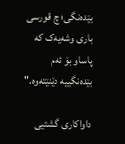بێدەنگی؛ چ قورسی باری وشەیەک کە پاساو بۆ ئەم بێدەنگییە دێنێتەوە."

داواکاری گشتیی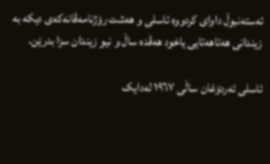ئەستەنبوڵ داوای کردووە ئاسلی و هەشت رۆژنامەڤانەکەی دیکە بە زیندانی هەتاهەتایی یاخود هەڤدە ساڵ و نیو زیندان سزا بدرێن.

ئاسلی ئەردۆغان ساڵی ١٩٦٧ لەدایک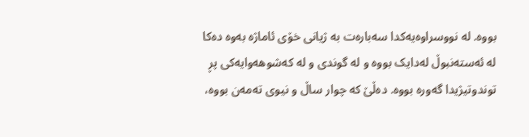بووە. لە نووسراوەیەکدا سەبارەت بە ژیانی خۆی ئاماژە بەوە دەکا لە ئەستەنبوڵ لەدایک بووە و لە گوندی و لە کەشوهەوایەکی پڕ توندوتیژیدا گەورە بووە. دەڵێ کە چوار ساڵ و نیوی تەمەن بووە،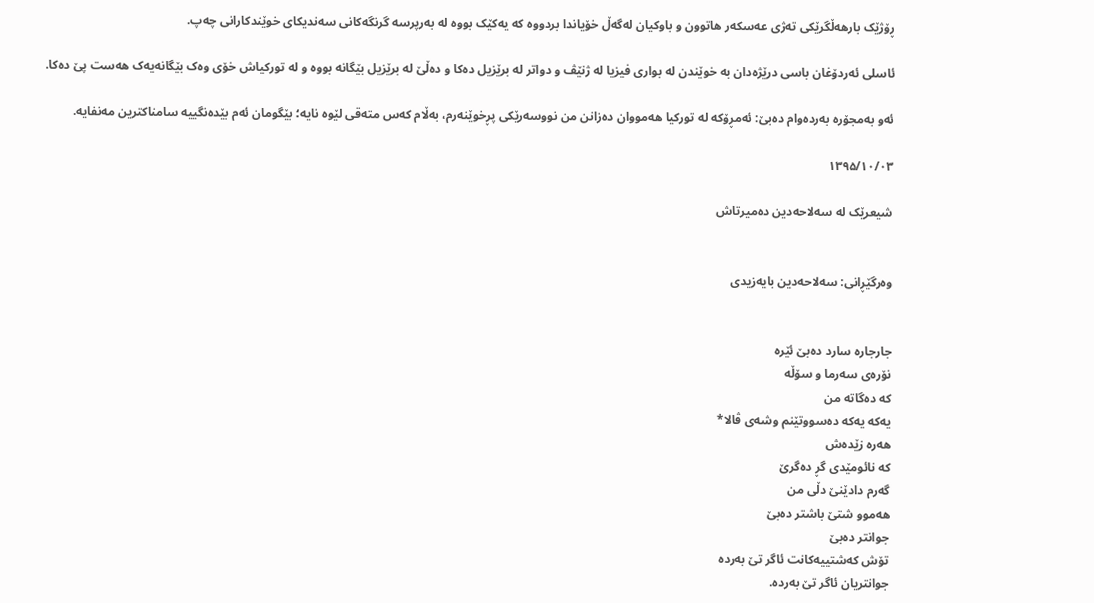ڕۆژێک بارهەڵگرێکی تەژی عەسکەر هاتوون و باوکیان لەگەڵ خۆیاندا بردووە کە یەکێک بووە لە بەرپرسە گرنگەکانی سەندیکای خوێندکارانی چەپ.

ئاسلی ئەردۆغان باسی درێژەدان بە خوێندن لە بواری فیزیا لە ژنێڤ و دواتر لە برێزیل دەکا و دەڵێ لە برێزیل بێگانە بووە و لە تورکیاش خۆی وەک بێگانەیەک هەست پێ دەکا.

ئەو بەمجۆرە بەردەوام دەبێ: ئەمڕۆکە لە تورکیا هەمووان دەزانن من نووسەرێکی پڕخوێنەرم، بەڵام کەس متەقی لێوە نایە؛ بێگومان ئەم بێدەنگییە سامناکترین مەنفایە.

۱۳۹۵/۱۰/۰۳

شیعرێک لە سەلاحەدین دەمیرتاش


وەرگێڕانی: سەلاحەدین بایەزیدی


جارجارە سارد دەبێ ئێرە
نۆرەی سەرما و سۆڵە
کە دەگاتە من
یەکە یەکە دەسووتێنم وشەی ڤالا*
هەرە زێدەش
کە نائومێدی گڕ دەگرێ
گەرم دادێنێ دڵی من
هەموو شتێ باشتر دەبێ
جوانتر دەبێ
تۆش کەشتییەکانت ئاگر تێ بەردە
جوانتریان ئاگر تێ بەردە.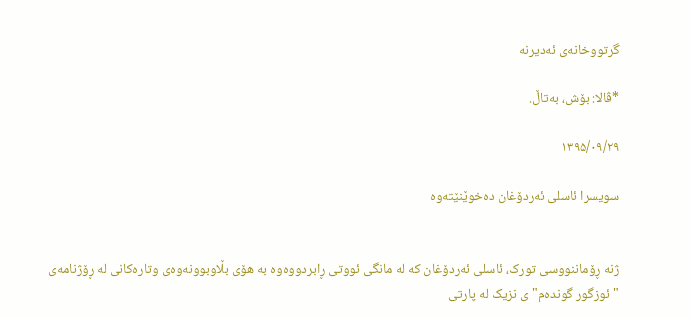گرتووخانەی ئەدیرنە

*ڤالا: بۆش، بەتاڵ.

۱۳۹۵/۰۹/۲۹

سویسرا ئاسلی ئەردۆغان دەخوێنێتەوە


ژنە ڕۆماننووسی تورک، ئاسلی ئەردۆغان کە لە مانگی ئووتی ڕابردووەوە بە هۆی بڵاوبوونەوەی وتارەکانی لە ڕۆژنامەی "ئوزگور گوندەم"ی نزیک لە پارتی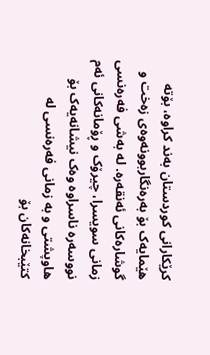کرێکارانی کوردستان بەند کراوە، بۆتە هێمایەک بۆ بەرەنگاربوونەوەی زەخت و گوشارەکانی ئەنقەرە. لە بەشی فەرەنسی زمانی سویسرا، چیرۆک و ڕۆمانەکانی ئەم نووسەرە ناسراوە وەک نیشانەیەک بۆ هاوپشتی و بە زمانی فەرەنسی لە کتێبخانەکان بۆ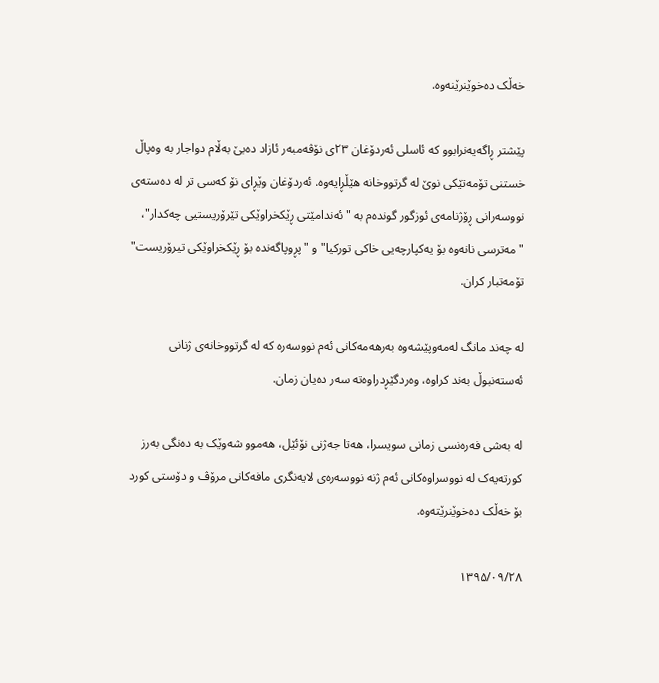خەڵک دەخوێنرێنەوە.

پێشتر ڕاگەیەنرابوو کە ئاسلی ئەردۆغان ٢٣ی نۆڤەمبەر ئازاد دەبێ بەڵام دواجار بە وەپاڵ خستنی تۆمەتێکی نوێ لە گرتووخانە هێڵڕایەوە. ئەردۆغان وێڕای نۆ کەسی تر لە دەستەی نووسەرانی ڕۆژنامەی ئوزگور گوندەم بە "ئەندامێتی ڕێکخراوێکی تێرۆریستیی چەکدار"، "مەترسی نانەوە بۆ یەکپارچەیی خاکی تورکیا" و "پڕوپاگەندە بۆ ڕێکخراوێکی تیرۆریست" تۆمەتبار کران.

لە چەند مانگ لەمەوپێشەوە بەرهەمەکانی ئەم نووسەرە کە لە گرتووخانەی ژنانی ئەستەنبوڵ بەند کراوە، وەردگێڕدراوەتە سەر دەیان زمان.

لە بەشی فەرەنسی زمانی سویسرا، هەتا جەژنی نۆئێل، هەموو شەوێک بە دەنگی بەرز کورتەیەک لە نووسراوەکانی ئەم ژنە نووسەرەی لایەنگری مافەکانی مرۆڤ و دۆستی کورد بۆ خەڵک دەخوێنرێتەوە.

۱۳۹۵/۰۹/۲۸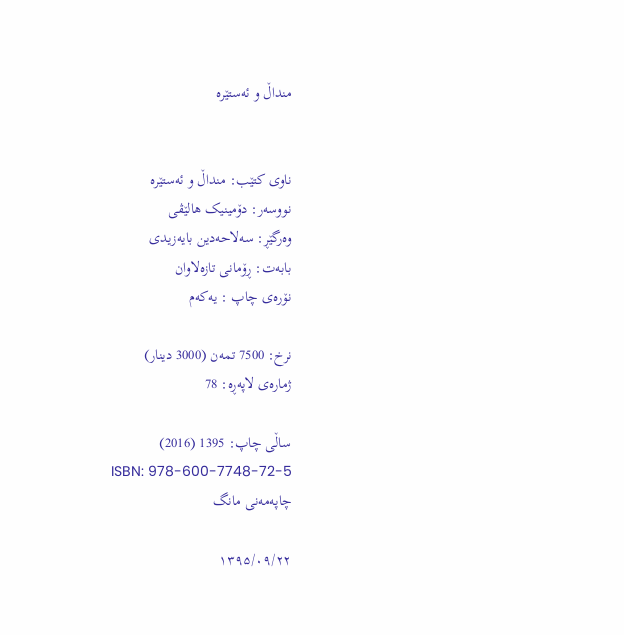منداڵ و ئەستێرە


ناوی کتێب: منداڵ و ئەستێرە
نووسەر: دۆمینیک هالێڤی
وەرگێڕ: سەلاحەدین بایەزیدی
بابەت: ڕۆمانی تازەلاوان
نۆرەی چاپ : یه‌که‌م

نرخ: 7500 تمه‌ن (3000 دینار)
ژمارەی لاپەڕە: 78

ساڵی چاپ: 1395 (2016)
ISBN: 978-600-7748-72-5
چاپەمەنی مانگ

۱۳۹۵/۰۹/۲۲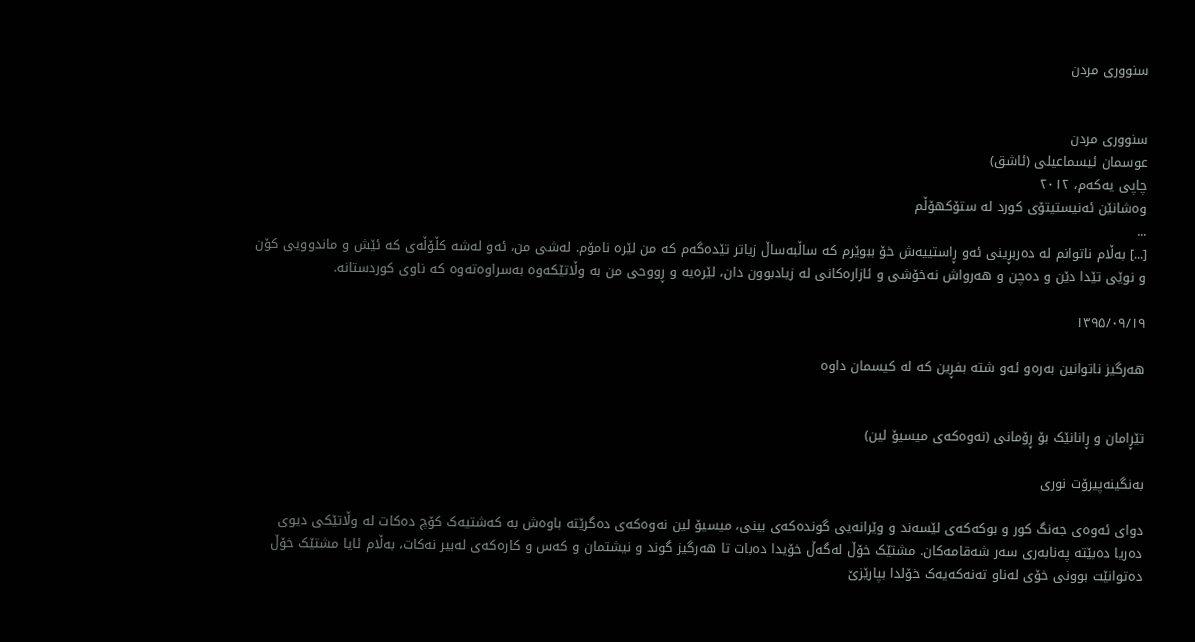سنووری مردن


سنووری مردن
عوسمان ئیسماعیلی (ئاشق)
چاپی یەکەم، ٢٠١٢
وەشانێن ئەنیستیتۆی کورد لە ستۆکهۆڵم
...
[...] بەڵام ناتوانم لە دەربڕینی ئەو ڕاستییەش خۆ ببوێرم کە ساڵبەساڵ زیاتر تێدەگەم کە من لێرە نامۆم. لەشی من، ئەو لەشە کڵۆڵەی کە ئێش و ماندوویی کۆن و نوێی تێدا دێن و دەچن و هەرواش نەخۆشی و ئازارەکانی لە زیادبوون دان، لێرەیە و ڕووحی من بە وڵاتێکەوە بەسراوەتەوە کە ناوی کوردستانە.

۱۳۹۵/۰۹/۱۹

ھەرگیز ناتوانین بەرەو ئەو شتە بفڕین کە لە کیسمان داوە


تێڕامان و ڕانانێک بۆ ڕۆمانی (نەوەکەی میسیۆ لین)

بەنگینەپیرۆت نوری

دوای ئەوەی جەنگ کور و بوکەکەی لێسەند و وێرانەیی گوندەکەی بینی، میسیۆ لین نەوەکەی دەگرێتە باوەش بە کەشتیەک کۆچ دەکات لە وڵاتێکی دیوی دەریا دەبێتە پەنابەری سەر شەقامەکان. مشتێک خۆڵ لەگەڵ خۆیدا دەبات تا ھەرگیز گوند و نیشتمان و کەس و کارەکەی لەبیر نەکات، بەڵام ئایا مشتێک خۆڵ دەتوانێت بوونی خۆی لەناو تەنەکەیەک خۆلدا بپارێزێ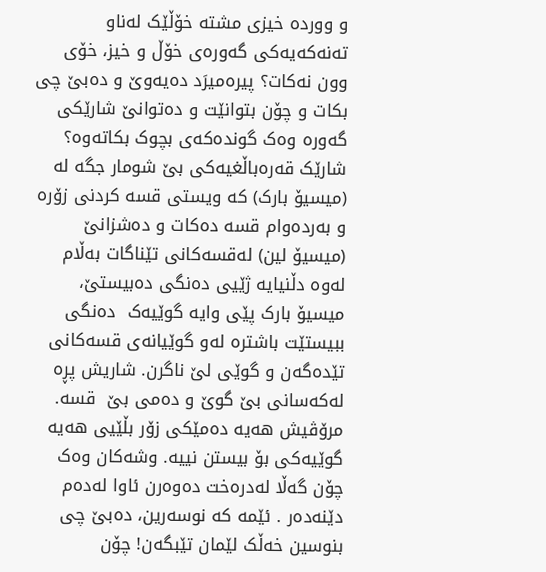و ووردە خیزی مشتە خۆڵێک لەناو تەنەکەیەکی گەورەی خۆڵ و خیز، خۆی وون نەکات؟ پیرەمیرَد دەیەوێ و دەبێ چی بکات و چۆن بتوانێت و دەتوانێ شارێکی گەورە وەک گوندەکەی بچوک بکاتەوە؟ شارێک قەرەباڵغیەکی بێ شومار جگە لە (میسیۆ بارک) کە ویستی قسە کردنی زۆرە و بەردەوام قسە دەکات و دەشزانێ (میسیۆ لین) لەقسەکانی تێناگات بەڵام لەوە دڵنیایە ژێیی دەنگی دەبیستێ، میسیۆ بارک پێی وایە گوێیەک  دەنگی ببیستێت باشترە لەو گوێیانەی قسەکانی تێدەگەن و گوێی لێ ناگرن. شاریش پڕە لەکەسانی بێ گوێ و دەمی بێ  قسە. مرۆڤیش ھەیە دەمێکی زۆر بڵێیی ھەیە گوێیەکی بۆ بیستن نییە. وشەکان وەک چۆن گەڵا لەدرەخت دەوەرن ئاوا لەدەم دێنەدەر . ئێمە کە نوسەرین، دەبێ چی بنوسین خەڵک لێمان تێبگەن! چۆن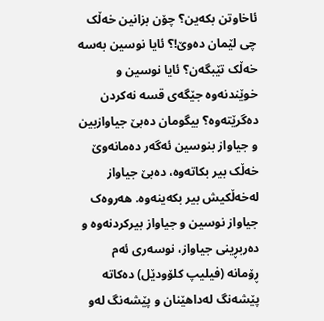ئاخاوتن بکەین؟ چۆن بزانین خەڵک چی لێمان دەوێ!؟ ئایا نوسین بەسە خەڵک تێبگەن؟ ئایا نوسین و خوێندنەوە جێگەی قسە نەکردن دەگرێتەوە؟ بیگومان دەبێ جیاوازبین و جیاواز بنوسین ئەگەر دەمانەوێ خەڵک بیر بکاتەوە، دەبێ جیاواز لەخەڵکیش بیر بکەینەوە. ھەروەک جیاواز نوسین و جیاواز بیرکردنەوە و دەربڕینی جیاواز، نوسەری ئەم ڕۆمانە (فیلیپ کلۆودێل) دەکاتە پێشەنگ لەداھێنان و پێشەنگ لەو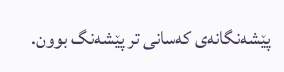پێشەنگانەی کەسانی تر پێشەنگ بوون.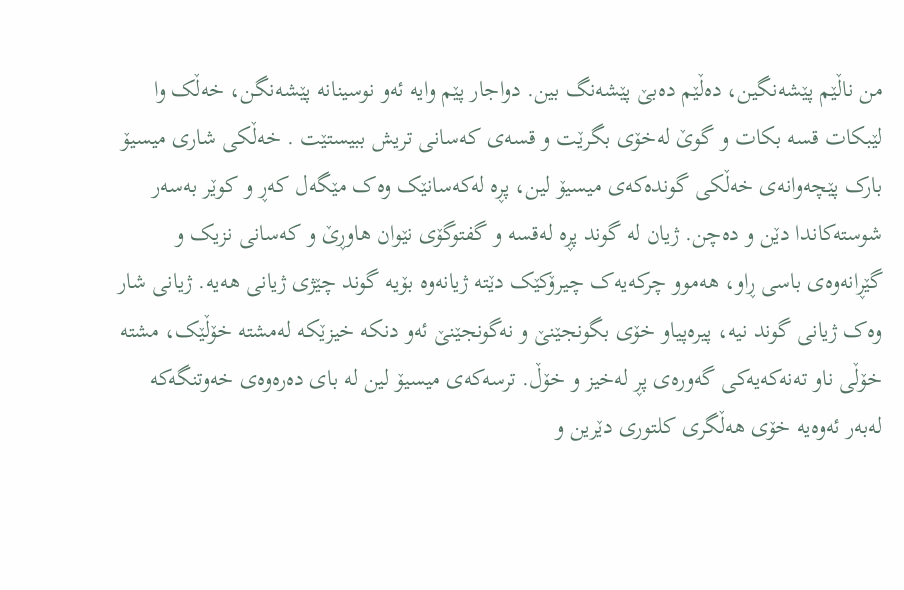من ناڵێم پێشەنگین، دەڵێم دەبێ پێشەنگ بین. دواجار پێم وایە ئەو نوسینانە پێشەنگن، خەڵک وا لێبکات قسە بکات و گوێ لەخۆی بگرێت و قسەی کەسانی تریش ببیستێت . خەڵکی شاری میسیۆ بارک پێچەوانەی خەڵکی گوندەکەی میسیۆ لین، پڕە لەکەسانێک وەک مێگەل کەڕ و کوێر بەسەر شوستەکاندا دێن و دەچن. ژیان لە گوند پڕە لەقسە و گفتوگۆی نێوان ھاوڕێ و کەسانی نزیک و گێڕانەوەی باسی ڕاو، ھەموو چرکەیەک چیرۆکێک دێتە ژیانەوە بۆیە گوند چێژی ژیانی ھەیە. ژیانی شار وەک ژیانی گوند نیە، پیرەپیاو خۆی بگونجێنێ و نەگونجێنێ ئەو دنکە خیزێکە لەمشتە خۆڵێک، مشتە خۆڵی ناو تەنەکەیەکی گەورەی پڕ لەخیز و خۆڵ. ترسەکەی میسیۆ لین لە بای دەرەوەی خەوتنگەکە لەبەر ئەوەیە خۆی ھەڵگری کلتوری دێرین و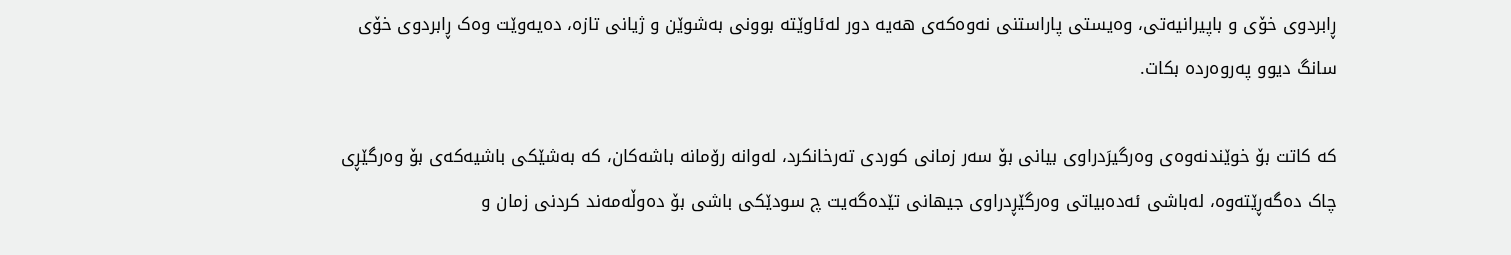ڕابردوی خۆی و باپیرانیەتی، وەیستی پاراستنی نەوەکەی ھەیە دور لەئاوێتە بوونی بەشوێن و ژیانی تازە، دەیەوێت وەک ڕابردوی خۆی سانگ دیوو پەروەردە بکات.

کە کاتت بۆ خوێندنەوەی وەرگیرَدراوی بیانی بۆ سەر زمانی کوردی تەرخانکرد، لەوانە رۆمانە باشەکان، کە بەشێکی باشیەکەی بۆ وەرگێڕی چاک دەگەڕێتەوە، لەباشی ئەدەبیاتی وەرگێڕدراوی جیھانی تێدەگەیت چ سودێکی باشی بۆ دەوڵەمەند کردنی زمان و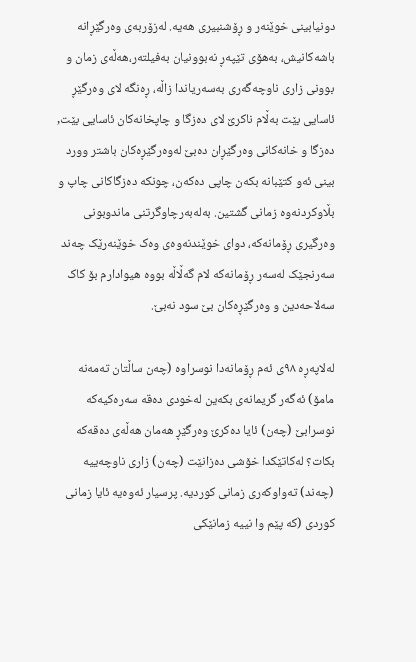دونیابینی خوێنەر و ڕۆشنبیری ھەیە. لەزۆربەی وەرگێڕانە باشەکانیش، بەھۆی تێپەڕ نەبوونیان بەفیلتەر،ھەڵەی زمان و بوونی زاری ناوچەگەری بەسەریاندا زاڵە، ڕەنگە لای وەرگێڕ ئاسایی بێت بەڵام ناکرێ لای دەزگا و چاپخانەکان ئاسایی بێت, دەزگا و خانەکانی وەرگێڕان دەبێ لەوەرگێڕەکان باشتر وورد بینی ئەو کتێبانە بکەن چاپی دەکەن، چونکە دەزگاکانی چاپ و بڵاوکردنەوە زمانی گشتین. بەلەبەرچاوگرتنی ماندوبونی وەرگیری ڕۆمانەکە، دوای خوێندنەوەی وەک خوێنەرێک چەند سەرنجێک لەسەر ڕۆمانەکە لام گەڵاڵە بووە ھیوادارم بۆ کاک سەلاحەدین و وەرگێڕەکان بێ سود نەبێ.

لەلاپەڕە ٩٨ی ئەم ڕۆمانەدا نوسراوە (چەن ساڵتان تەمەنە مامۆ) ئەگەر گریمانەی بکەین لەخودی دەقە سەرەکیەکە نوسرابێ (چەن) ئایا دەکرێ وەرگێڕ ھەمان ھەڵەی دەقەکە بکات؟ لەکاتێکدا خۆشی دەزانێت (چەن) زاری ناوچەییە (چەند) تەواوکەری زمانی کوردیە. پرسیار ئەوەیە ئایا زمانی کوردی (کە پێم وا نییە زمانێکی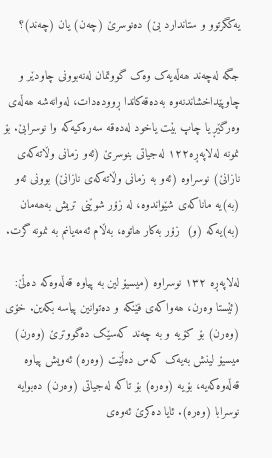یەکگرتوو و ستاندارد بێ) دەنوسرێ (چەن) یان (چەند)؟

جگە لەچەند ھەڵەیەک وەک گووتمان لەنەبوونی چاودێر و چاوپێداخشاندنەوە بەدەقەکاندا ڕوودەدات، لەوانەشە ھەڵەی وەرگێڕ یا چاپ بێت یاخود لەدەقە سەرەکیەکە وا نوسرابێ. بۆ نمونە لەلاپەڕە١٢٢ لەجیاتی بنوسرێ (ئەو زمانی وڵاتەکەی نازانێ) نوسراوە (ئەو بە زمانی وڵاتەکەی نازانێ) بوونی ئەو (بە)یە ماناکەی شێواندوە، لە زۆر شوێنی تریش بەھەمان (بە)یەکە (و)  زۆر بەکار ھاتوە، بەڵام ئەمەیانم بە نمونە گرت.

لەلاپەڕە ١٣٢ نوسراوە (میسیۆ لین بە پیاوە قەڵەوەکە دەڵێ: (ئێستا وەرن، ھەواکەی فێنکە و دەتوانین پیاسە بکەین. خۆی (وەرن) بۆ کۆیە و بە چەند کەسێک دەگووترێ (وەرن) میسیۆ لینش بەیەک کەس دەڵێت (وەرە) ئەویش پیاوە قەڵەوەکەیە، بۆیە (وەرە) بۆ تاکە لەجیاتی (وەرن) دەبوایە نوسرابا (وەرە). ئایا دەکرێ ئەوەی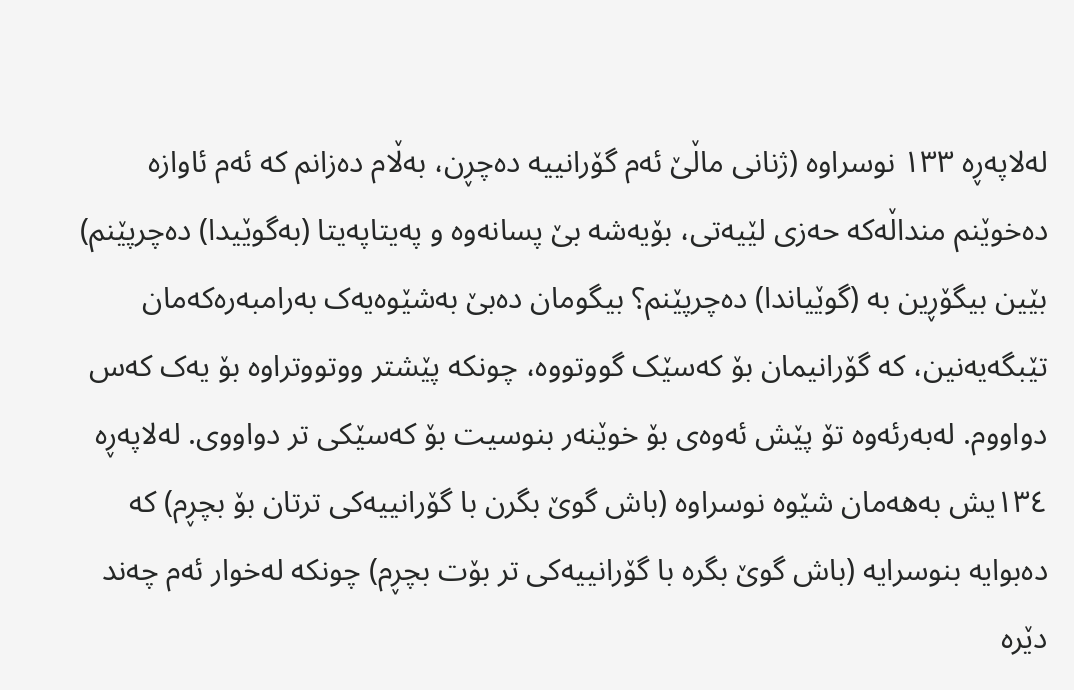لەلاپەڕە ١٣٣ نوسراوە (ژنانی ماڵێ ئەم گۆرانییە دەچڕن، بەڵام دەزانم کە ئەم ئاوازە دەخوێنم منداڵەکە حەزی لێیەتی، بۆیەشە بێ پسانەوە و پەیتاپەیتا (بەگوێیدا) دەچرپێنم) بێین بیگۆڕین بە (گوێیاندا) دەچرپێنم؟ بیگومان دەبێ بەشێوەیەک بەرامبەرەکەمان تێبگەیەنین، کە گۆرانیمان بۆ کەسێک گووتووە، چونکە پێشتر ووتووتراوە بۆ یەک کەس دواووم. لەبەرئەوە تۆ پێش ئەوەی بۆ خوێنەر بنوسیت بۆ کەسێکی تر دواووی. لەلاپەڕە ١٣٤یش بەھەمان شێوە نوسراوە (باش گوێ بگرن با گۆرانییەکی ترتان بۆ بچڕم) کە دەبوایە بنوسرایە (باش گوێ بگرە با گۆرانییەکی تر بۆت بچڕم) چونکە لەخوار ئەم چەند دێرە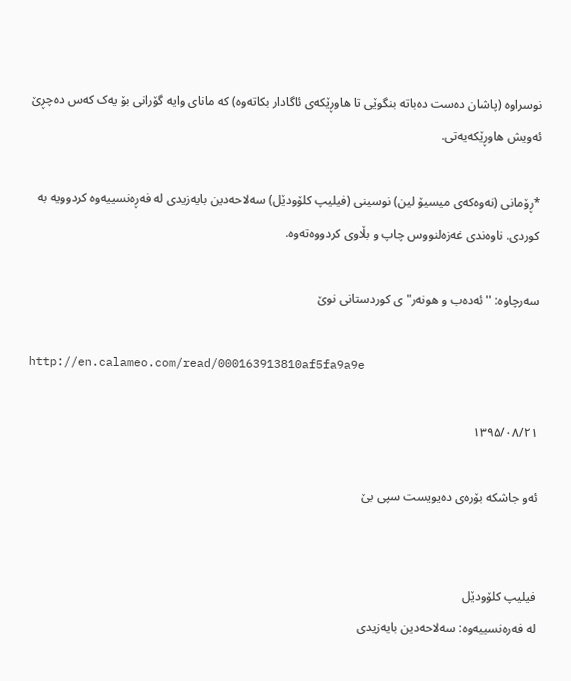نوسراوە (پاشان دەست دەباتە بنگوێی تا ھاوڕێکەی ئاگادار بکاتەوە) کە مانای وایە گۆرانی بۆ یەک کەس دەچڕێ ئەویش ھاوڕێکەیەتی.

*ڕۆمانی (نەوەکەی میسیۆ لین) نوسینی (فیلیپ کلۆودێل) سەلاحەدین بایەزیدی لە فەڕەنسییەوە کردوویە بە کوردی. ناوەندی غەزەلنووس چاپ و بڵاوی کردووەتەوە.

سەرچاوە: ''ئەدەب و هونەر"ی کوردستانی نوێ

http://en.calameo.com/read/000163913810af5fa9a9e

۱۳۹۵/۰۸/۲۱

ئەو جاشکە بۆرەی دەیویست سپی بێ


فیلیپ کلۆودێل
لە فەرەنسییەوە: سەلاحەدین بایەزیدی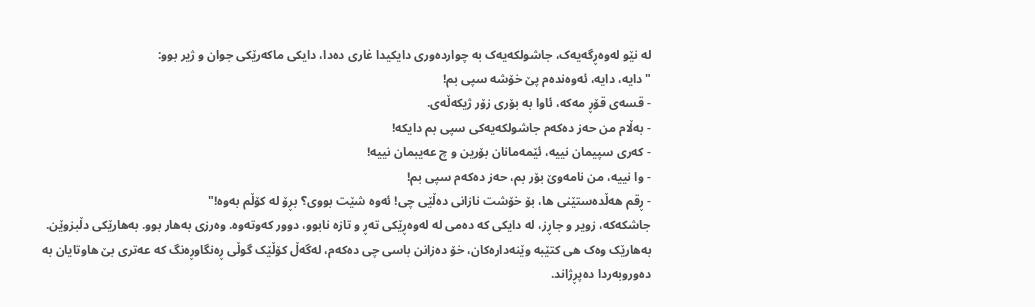لە نێو لەوەڕگەیەک، جاشولکەیەک بە چواردەوری دایکیدا غاری دەدا، دایکی ماکەرێکی جوان و ژیر بوو:
"دایە، دایە، ئەوەندەم پێ خۆشە سپی بم!
- قسەی قۆڕ مەکە، ئاوا بە بۆری زۆر ژیکەڵەی.
- بەڵام من حەز دەکەم جاشولکەیەکی سپی بم دایکە!
- کەری سپیمان نییە، ئێمەمانان بۆرین و چ عەیبمان نییە!
- وا نییە، من نامەوێ بۆر بم، حەز دەکەم سپی بم!
- ڕقم هەڵدەستێنی ها، بۆ خۆشت نازانی دەڵێی چی! ئەوە شێت بووی؟ بڕۆ لە کۆڵم بەوە!"
جاشکەکە، زویر و جاڕز، لە دایکی کە دەمی لە لەوەڕێکی تەڕ و تازە نابوو، دوور کەوتەوە. وەرزی بەهار بوو. بەهارێکی دڵبزوێن. بەهارێک وەک هی کتێبە وێنەدارەکان، خۆ دەزانن باسی چی دەکەم، لەگەڵ کۆڵێک گوڵی ڕەنگاوڕەنگ کە عەتری بێ هاوتایان بە دەوروبەردا دەپڕژاند.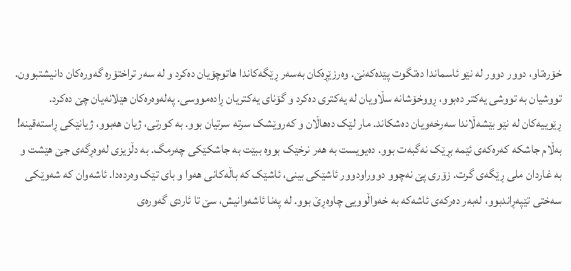خۆرەتاو، دوور دوور لە نێو ئاسماندا دەتگوت پێدەکەنێ. وەرزێڕەکان بەسەر ڕێگەکاندا هاتوچۆیان دەکرد و لە سەر تراختۆرە گەورەکان دانیشتبوون. تووشیان بە تووشی یەکتر دەبوو، ڕووخۆشانە سڵاویان لە یەکتری دەکرد و گۆنای یەکتریان ڕادەمووسی. پەلەوەرەکان هێلانەیان چێ دەکرد. ڕێوییەکان لە نێو بێشەڵاندا سەرخەویان دەشکاند. مار لێک دەهاڵان و کەروێشک سرتە سرتیان بوو. بە کورتی، ژیان هەبوو، ژیانێکی ڕاستەقینە!
بەڵام جاشکە کەرەکەی ئێمە بڕێک نەگبەت بوو. دەیویست بە هەر نرخێک بووە ببێت بە جاشکێکی چەرمگ. بە دڵزیزی لەوەڕگەی جێ هێشت و بە غاردان ملی ڕێگەی گرت. زۆری پێ نەچوو دووراودوور ئاشێکی بینی، ئاشێک کە باڵەکانی هەوا و بای تێک وەردەدا. ئاشەوان کە شەوێکی سەختی تێپەڕاندبوو، لەبەر دەرکەی ئاشەکە بە خەواڵوویی چاوەڕێ بوو. لە پەنا ئاشەوانیش، سێ تا ئاردی گەورەی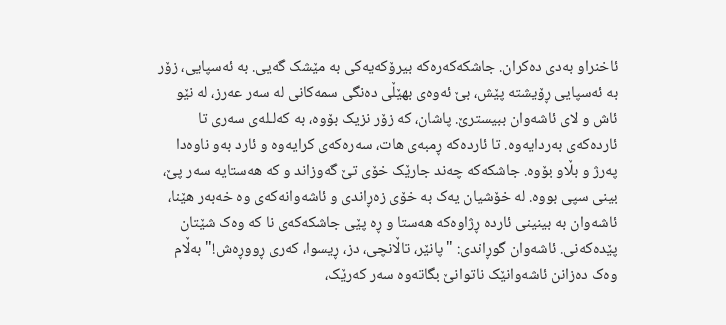ئاخنراو بەدی دەکران. جاشکەکەرەکە بیرۆکەیەکی بە مێشک گەیی. بە ئەسپایی، زۆر بە ئەسپایی ڕۆیشتە پێش، بێ ئەوەی بهێڵی دەنگی سمەکانی لە سەر عەرز، لە نێو ئاش و لای ئاشەوان ببیسترێ. پاشان، کە زۆر نزیک بۆوە، بە کەلـلەی سەری تا ئاردەکەی بەردایەوە. تا ئاردەکە ڕمبەی هات، سەرەکەی کرایەوە و ئارد بەو ناوەدا پەرژ و بڵاو بۆوە. جاشکەکە چەند جارێک خۆی تێ گەوزاند و کە هەستایە سەر پێ، بینی سپی بووە. لە خۆشیان یەک بە خۆی زەڕاندی و ئاشەوانەکەی وە خەبەر هێنا، ئاشەوان بە بینینی ئاردە ڕژاوەکە هەستا و ڕە پێی جاشکەکەی نا کە وەک شێتان پێدەکەنی. ئاشەوان گوڕاندی: "پانێر، تاڵانچی، دز، ڕیسوا، کەری ڕووڕەش!" بەڵام وەک دەزانن ئاشەوانێک ناتوانێ بگاتەوە سەر کەرێک،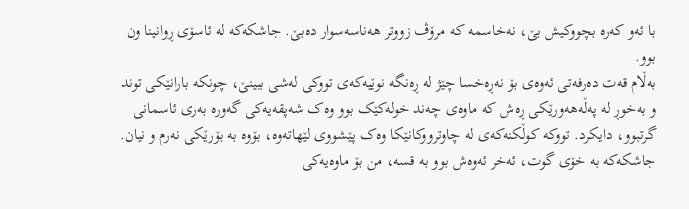با ئەو کەرە بچووکیش بێ، نەخاسمە کە مرۆڤ زووتر هەناسەسوار دەبێ. جاشکەکە لە ئاسۆی ڕوانینا ون بوو.
بەڵام قەت دەرفەتی ئەوەی بۆ نەڕەخسا چێژ لە ڕەنگە نوێیەکەی تووکی لەشی ببینێ، چونکە بارانێکی توند و بەخوڕ لە پەڵەهەورێکی ڕەش کە ماوەی چەند خولەکێک بوو وەک شەپقەیەکی گەورە بەری ئاسمانی گرتبوو، دایکرد. تووکە کوڵکنەکەی لە چاوترووکانێکا وەک پێشووی لێهاتەوە، بۆوە بە بۆرێکی نەرم و نیان.
جاشکەکە بە خۆی گوت، ئەخر ئەوەش بوو بە قسە، من بۆ ماوەیەکی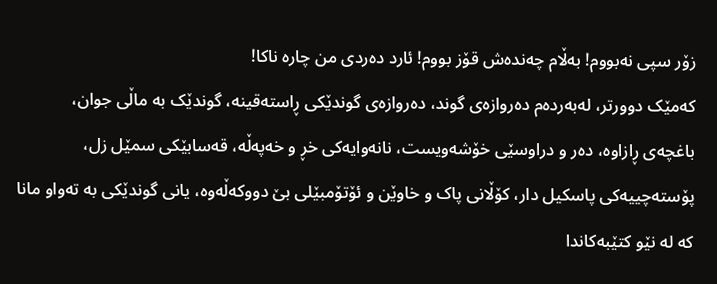زۆر سپی نەبووم! بەڵام چەندەش قۆز بووم! ئارد دەردی من چارە ناکا!
کەمێک دوورتر، لەبەردەم دەروازەی گوند، دەروازەی گوندێکی ڕاستەقینە، گوندێک بە ماڵی جوان، باغچەی ڕازاوە، دەر و دراوسێی خۆشەویست، نانەوایەکی خڕ و خەپەڵە، قەسابێکی سمێل زل، پۆستەچییەکی پاسکیل دار، کۆڵانی پاک و خاوێن و ئۆتۆمبێلی بێ دووکەڵەوە، یانی گوندێکی بە تەواو مانا کە لە نێو کتێبەکاندا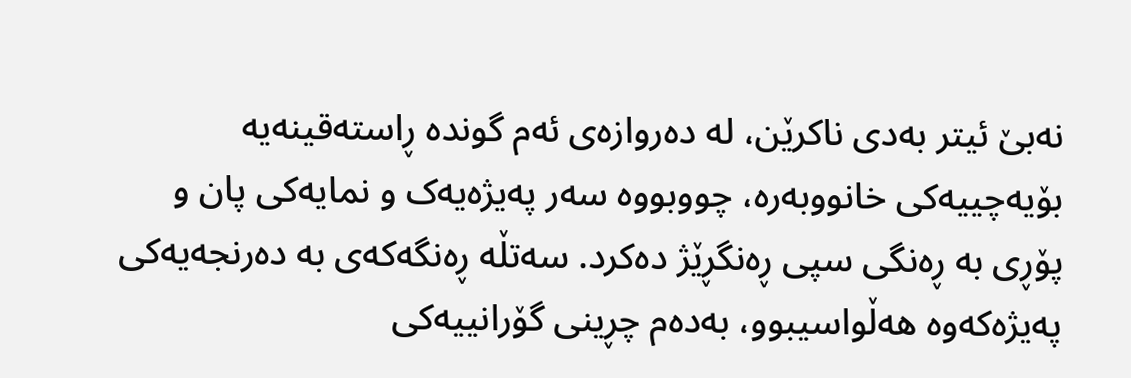نەبێ ئیتر بەدی ناکرێن، لە دەروازەی ئەم گوندە ڕاستەقینەیە بۆیەچییەکی خانووبەرە، چووبووە سەر پەیژەیەک و نمایەکی پان و پۆڕی بە ڕەنگی سپی ڕەنگڕێژ دەکرد. سەتڵە ڕەنگەکەی بە دەرنجەیەکی پەیژەکەوە هەڵواسیبوو، بەدەم چڕینی گۆرانییەکی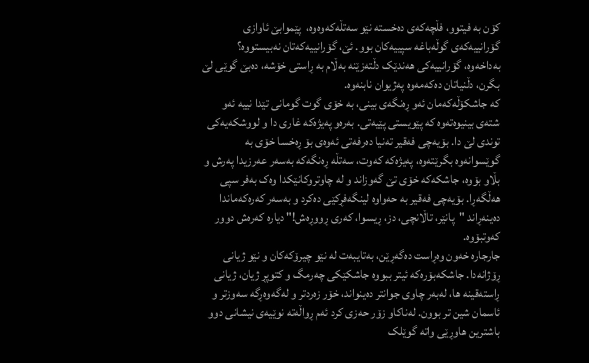کۆن بە فیتوو، فڵچەکەی دەخستە نێو سەتڵەکەوەوە،  پێموابێ ئاوازی گۆرانییەکەی گوڵەباغە سپییەکان بوو. ئێ، گۆرانییەکەتان نەبیستووە؟ بەداخەوە، گۆرانییەکی هەندێک دڵتەزێنە بەڵام بە ڕاستی خۆشە، دەبێ گوێی لێ بگرن، دڵنیاتان دەکەمەوە پەژیوان نابنەوە.
کە جاشکۆڵەکەمان ئەو ڕەنگەی بینی، بە خۆی گوت گومانی تێدا نییە ئەو شتەی بینیوەتەوە کە پێویستی پێیەتی. بەرەو پەیژەکە غاری دا و لووشکەیەکی توندی لێ دا. بۆیەچی فەقیر تەنیا دەرفەتی ئەوەی بۆ ڕەخسا خۆی بە گوێسوانەوە بگرێتەوە، پەیژەکە کەوت، سەتڵە ڕەنگەکە بەسەر عەرزیدا پەرش و بڵاو بۆوە، جاشکەکە خۆی تێ گەوزاند و لە چاوتروکانێکدا وەک بەفر سپی هەڵگەڕا. بۆیەچی فەقیر بە حەواوە لینگەفڕکێی دەکرد و بەسەر کەرەکەماندا دەینەڕاند "پانێر، تاڵانچی، دز، ڕیسوا، کەری ڕووڕەش!" دیارە کەرەش دوور کەوتبۆوە.
جارجارە خەون وەڕاست دەگەڕێن، بەتایبەت لە نێو چیرۆکەکان و نێو ژیانی ڕۆژانەدا. جاشکەبۆرەکە ئیتر ببووە جاشکێکی چەرمگ و کتوپڕ ژیان، ژیانی ڕاستەقینە ها، لەبەر چاوی جوانتر دەینواند، خۆر زەردتر و لەگەوەڕگە سەوزتر و ئاسمان شین تر بوون. لەناکاو زۆر حەزی کرد ئەم ڕواڵەتە نوێیەی نیشانی دوو باشترین هاوڕێی واتە گوێلک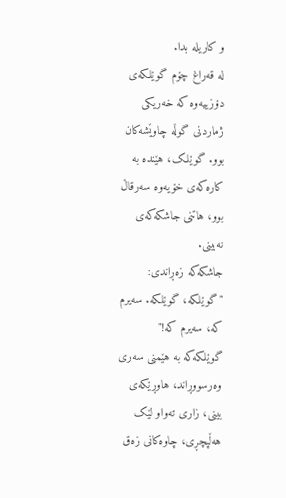و کاریلە بدا.
لە قەراغ چۆم گوێلکەی دۆزییەوە کە خەریکی ژماردنی گوڵە چاوێشەکان بوو. گوێلک، هێندە بە کارەکەی خۆیەوە سەرقاڵ بوو، هاتنی جاشکەکەی نەبینی.
جاشکەکە زەڕاندی: "گوێلکە، گوێلکە. سەیرم کە، سەیرم کە!"
گوێلکەکە بە هێمنی سەری وەرسووڕاند، هاوڕێکەی بینی، زاری تەواو لێک هەڵپچڕی، چاوەکانی زەق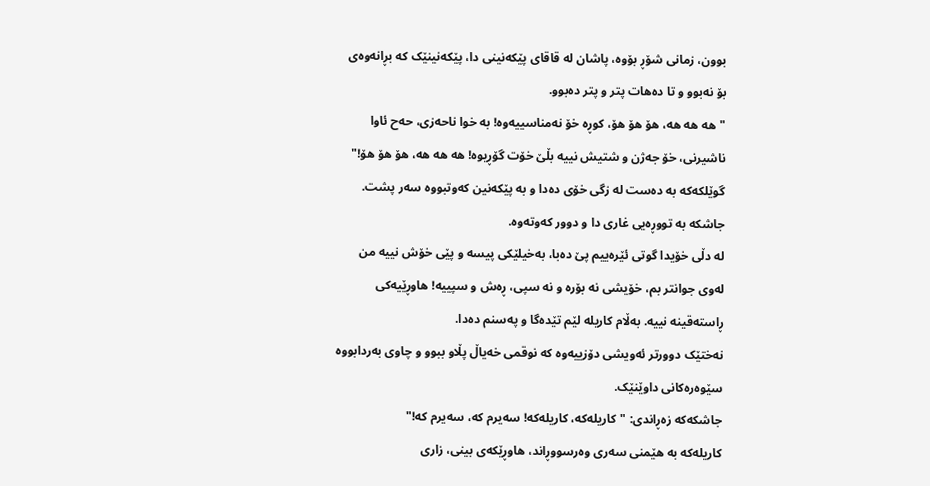بوون، زمانی شۆڕ بۆوە، پاشان لە قاقای پێکەنینی دا، پێکەنینێک کە بڕانەوەی بۆ نەبوو و تا دەهات پتر و پتر دەبوو.
"هە هە هە، هۆ هۆ هۆ، کوڕە خۆ نەمناسییەوە! بە خوا ناحەزی، حەح ئاوا ناشیرنی، خۆ جەژن و شتیش نییە بڵێ خۆت گۆڕیوە! هە هە هە، هۆ هۆ هۆ!"
گوێلکەکە بە دەست لە زگی خۆی دەدا و بە پێکەنین کەوتبووە سەر پشت. جاشکە بە تووڕەیی غاری دا و دوور کەوتەوە.
لە دڵی خۆیدا گوتی ئێرەییم پێ دەبا، بەخیلێکی پیسە و پێی خۆش نییە من لەوی جوانتر بم، خۆیشی نە بۆرە و نە سپی، ڕەش و سپییە! هاوڕێیەکی ڕاستەقینە نییە. بەڵام کاریلە لێم تێدەگا و پەسنم دەدا.
نەختێک دوورتر ئەویشی دۆزییەوە کە نوقمی خەیاڵ پڵاو ببوو و چاوی بەردابووە سێوەرەکانی داوێنێک.
جاشکەکە زەڕاندی: "کاریلەکە، کاریلەکە! سەیرم کە، سەیرم کە!"
کاریلەکە بە هێمنی سەری وەرسووڕاند، هاوڕێکەی بینی، زاری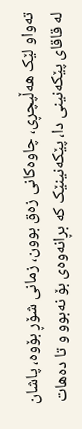تەواو لێک هەڵپچڕی، چاوەکانی زەق بوون، زمانی شۆڕ بۆوە، پاشان لە قاقای پێکەنینی دا، پێکەنینێک کە بڕانەوەی بۆ نەبوو و تا دەهات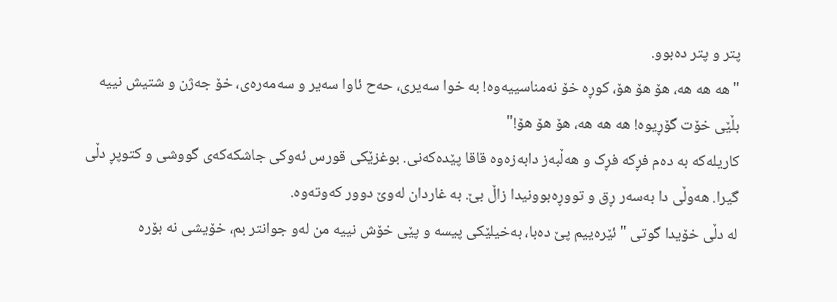پتر و پتر دەبوو.
"هە هە هە، هۆ هۆ هۆ، کوڕە خۆ نەمناسییەوە! بە خوا سەیری، حەح ئاوا سەیر و سەمەرەی، خۆ جەژن و شتیش نییە بڵێی خۆت گۆڕیوە! هە هە هە، هۆ هۆ هۆ!"
کاریلەکە بە دەم فڕکە فڕک و هەڵبەز دابەزەوە قاقا پێدەکەنی. بوغزێکی قورس ئەوکی جاشکەکەی گووشی و کتوپڕ دڵی گیرا. هەوڵی دا بەسەر ڕق و تووڕەبوونیدا زاڵ بێ. بە غاردان لەوێ دوور کەوتەوە.
لە دڵی خۆیدا گوتی "ئێرەییم پێ دەبا، بەخیلێکی پیسە و پێی خۆش نییە من لەو جوانتر بم، خۆیشی نە بۆرە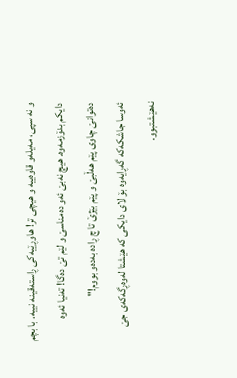و نە سپی، مەیلەو قاوەییە و هیچی تر! هاوڕێیەکی ڕاستەقینە نییە. با بچم دایکم بدۆزمەوە. هیچ نەبێ ئەو دەمناسێ و لێم تێ دەگا! تەنیا ئەوە دەتوانێ چاوی پێم هەڵبێ و پێم بێژێ تا چ ڕادە بەدەو بووم!"
ئەوسا جاشکەکە گەڕایەوە بۆ لای دایکی کە هێشتا لەوەڕگەکەی جێ نەهێشتبوو.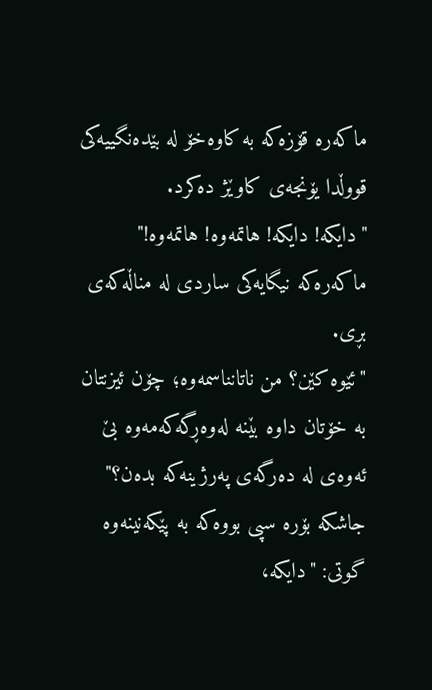ماکەرە قۆزەکە بە کاوەخۆ لە بێدەنگییەکی قووڵدا یۆنجەی کاوێژ دەکرد.
"دایکە! دایکە! هاتمەوە! هاتمەوە!"
ماکەرەکە نیگایەکی ساردی لە مناڵەکەی بڕی.
"ئێوە کێن؟ من ناتانناسمەوە؛ چۆن ئیزنتان بە خۆتان داوە بێنە لەوەڕگەکەمەوە بێ ئەوەی لە دەرگەی پەرژینەکە بدەن؟"
جاشکە بۆرە سپی بووەکە بە پێکەنینەوە گوتی: "دایکە،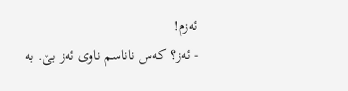ئەزم!
- ئەز؟ کەس ناناسم ناوی ئەز بێ. بە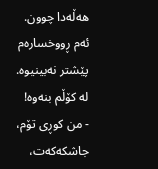هەڵەدا چوون. ئەم ڕووخسارەم پێشتر نەبینیوە. لە کۆڵم بنەوە!
- من کوڕی تۆم، جاشکەکەت،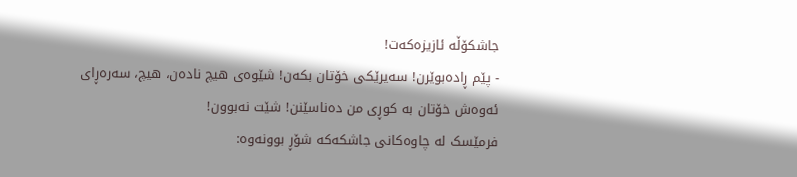جاشکۆڵە ئازیزەکەت!
- پێم ڕادەبوێرن! سەیرێکی خۆتان بکەن! شێوەی هیچ نادەن، هیچ، سەرەڕای ئەوەش خۆتان بە کوڕی من دەناسێنن! شێت نەبوون!
فرمێسک لە چاوەکانی جاشکەکە شۆڕ بوونەوە: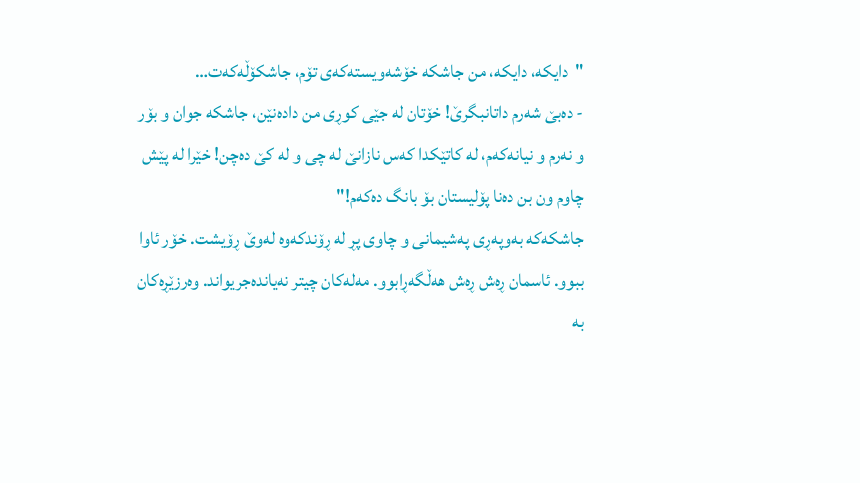"دایکە، دایکە، من جاشکە خۆشەویستەکەی تۆم، جاشکۆڵەکەت…
- دەبێ شەرم داتانبگرێ! خۆتان لە جێی کوڕی من دادەنێن، جاشکە جوان و بۆر و نەرم و نیانەکەم، لە کاتێکدا کەس نازانێ لە چی و لە کێ دەچن! خێرا لە پێش چاوم ون بن دەنا پۆلیستان بۆ بانگ دەکەم!"
جاشکەکە بەوپەڕی پەشیمانی و چاوی پڕ لە ڕۆندکەوە لەوێ ڕۆیشت. خۆر ئاوا ببوو. ئاسمان ڕەش ڕەش هەڵگەڕابوو. مەلەکان چیتر نەیاندەجریواند. وەرزێڕەکان بە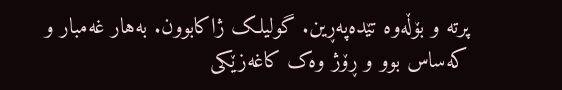پرتە و بۆڵەوە تێدەپەڕین. گولیلک ژاکابوون. بەهار غەمبار و کەساس بوو و ڕۆژ وەک کاغەزێکی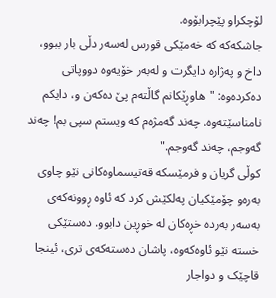لۆچکراو پێچرابۆوە.
جاشکەکە کە خەمێکی قورس لەسەر دڵی بار ببوو، داخ و پەژارە دایگرت و لەبەر خۆیەوە دووپاتی دەکردەوە: "هاوڕێکانم گاڵتەم پێ دەکەن و، دایکم نامناسێتەوە. چەند گەمژەم کە ویستم سپی بم! چەند گەوجم، چەند گەوجم."
کوڵی گریان و فرمێسکە قەتیسماوەکانی نێو چاوی بەرەو چۆمێکیان پەلکێش کرد کە ئاوە ڕوونەکەی بەسەر بەردە خڕەکان لە خوڕین دابوو. دەستێکی خستە نێو ئاوەکەوە، پاشان دەستەکەی تری، ئینجا قاچێک و دواجار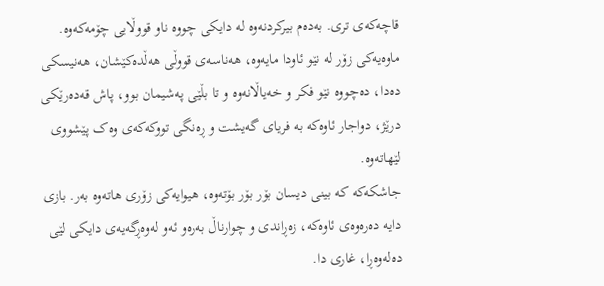قاچەکەی تری. بەدەم بیرکردنەوە لە دایکی چووە ناو قووڵایی چۆمەکەوە. ماوەیەکی زۆر لە نێو ئاودا مایەوە، هەناسەی قووڵی هەڵدەکێشان، هەنیسکی دەدا، دەچووە نێو فکر و خەیاڵانەوە و تا بڵێی پەشیمان بوو، پاش قەدەرێکی درێژ، دواجار ئاوەکە بە فریای گەیشت و ڕەنگی تووکەکەی وەک پێشووی لێهاتەوە.
جاشکەکە کە بینی دیسان بۆر بۆر بۆتەوە، هیوایەکی زۆری هاتەوە بەر. بازی دایە دەرەوەی ئاوەکە، زەڕاندی و چوارناڵ بەرەو ئەو لەوەڕگەیەی دایکی لێی دەلەوەڕا، غاری دا.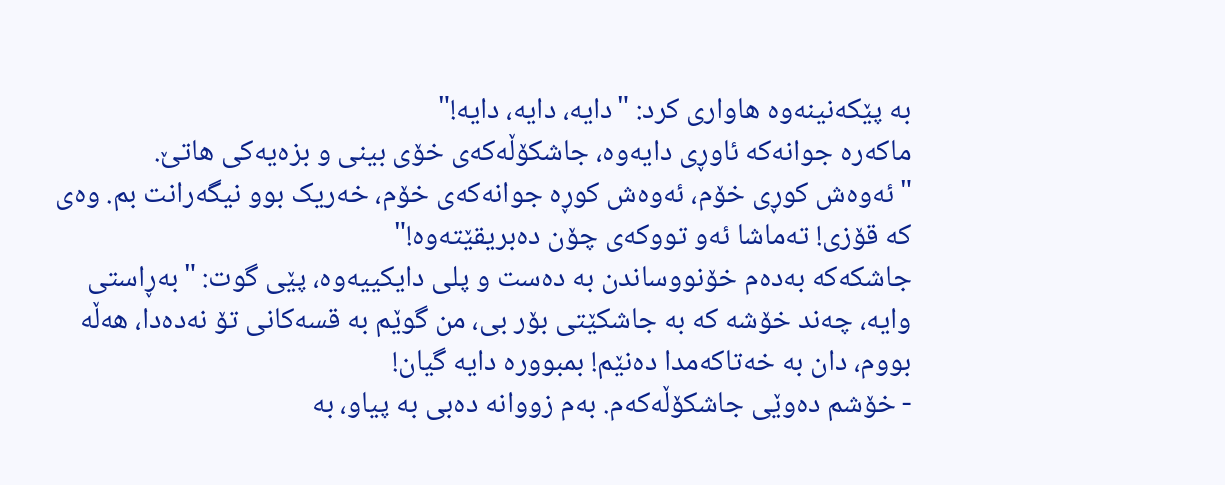بە پێکەنینەوە هاواری کرد: "دایە، دایە، دایە!"
ماکەرە جوانەکە ئاوڕی دایەوە، جاشکۆڵەکەی خۆی بینی و بزەیەکی هاتێ.
"ئەوەش کوڕی خۆم، ئەوەش کوڕە جوانەکەی خۆم، خەریک بوو نیگەرانت بم. وەی کە قۆزی! تەماشا ئەو تووکەی چۆن دەبریقێتەوە!"
جاشکەکە بەدەم خۆنووساندن بە دەست و پلی دایکییەوە، پێی گوت: "بەڕاستی وایە، چەند خۆشە کە بە جاشکێتی بۆر بی، من گوێم بە قسەکانی تۆ نەدەدا، هەڵە بووم، دان بە خەتاکەمدا دەنێم! بمبوورە دایە گیان!
- خۆشم دەوێی جاشکۆڵەکەم. بەم زووانە دەبی بە پیاو، بە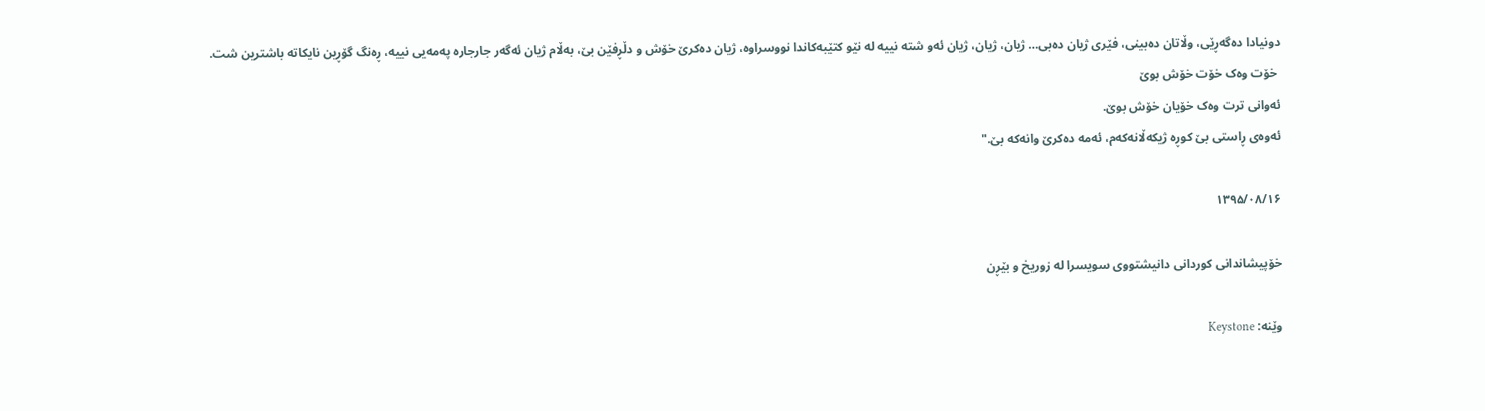دونیادا دەگەڕێی، وڵاتان دەبینی، فێری ژیان دەبی… ژیان، ژیان، ژیان ئەو شتە نییە لە نێو کتێبەکاندا نووسراوە، ژیان دەکرێ خۆش و دڵڕفێن بێ، بەڵام ژیان ئەگەر جارجارە پەمەیی نییە، ڕەنگ گۆڕین نایکاتە باشترین شت.
 خۆت وەک خۆت خۆش بوێ
ئەوانی ترت وەک خۆیان خۆش بوێ.
ئەوەی ڕاستی بێ کوڕە ژیکەڵانەکەم، ئەمە دەکرێ وانەکە بێ."

۱۳۹۵/۰۸/۱۶

خۆپیشاندانی کوردانی دانیشتووی سویسرا لە زوریخ و بێڕن

وێنە: Keystone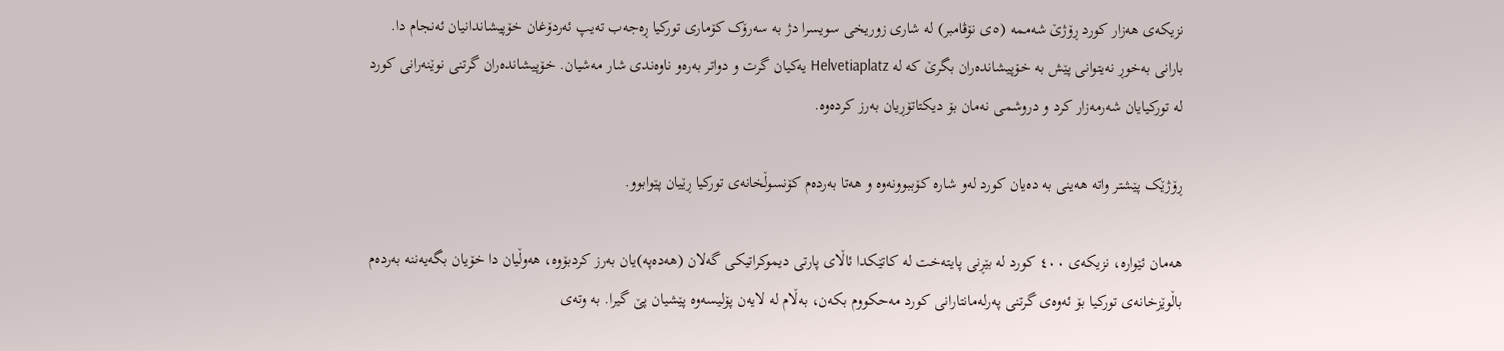نزیکەی هەزار کورد ڕۆژێ شەممە (٥ی نۆڤامبر) لە شاری زوریخی سویسرا دژ بە سەرۆک کۆماری تورکیا ڕەجەب تەیپ ئەردۆغان خۆپیشاندانیان ئەنجام دا. بارانی بەخوڕ نەیتوانی پێش بە خۆپیشاندەران بگرێ کە لە Helvetiaplatz یەکیان گرت و دواتر بەرەو ناوەندی شار مەشیان. خۆپیشاندەران گرتنی نوێنەرانی کورد لە تورکیایان شەرمەزار کرد و دروشمی نەمان بۆ دیکتاتۆڕیان بەرز کردەوە.

ڕۆژێک پێشتر واتە هەینی بە دەیان کورد لەو شارە کۆببوونەوە و هەتا بەردەم کۆنسوڵخانەی تورکیا ڕێیان پێوابوو.

هەمان ئێوارە، نزیکەی ٤٠٠ کورد لە بێڕنی پایتەخت لە کاتێکدا ئاڵای پارتی دیموکراتیکی گەلان (هەدەپە)یان بەرز کردبۆوە، هەوڵیان دا خۆیان بگەیەننە بەردەم باڵوێزخانەی تورکیا بۆ ئەوەی گرتنی پەرلەمانتارانی کورد مەحکووم بکەن، بەڵام لە لایەن پۆلیسەوە پێشیان پێ گیرا. بە وتەی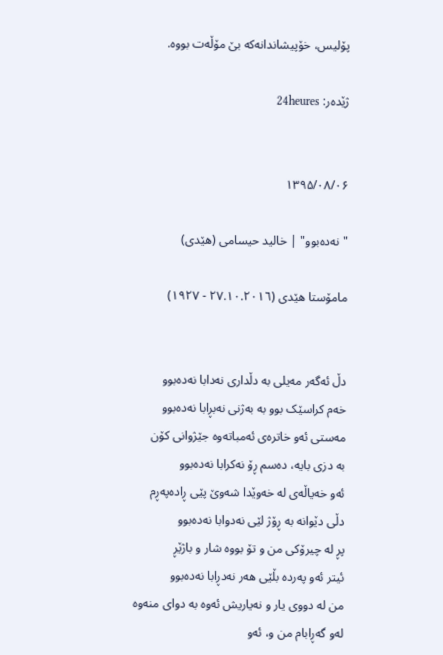پۆلیس، خۆپیشاندانەکە بێ مۆڵەت بووە.

ژێدەر: 24heures


۱۳۹۵/۰۸/۰۶

"نه‌ده‌بوو" | خالید حیسامی (هێدی)

مامۆستا هێدی (٢٧.١٠.٢٠١٦ - ١٩٢٧)


دڵ ئه‌گه‌ر مه‌یلی به‌ دڵداری نه‌دابا نه‌ده‌بوو
خه‌م کراسێک بوو به‌ به‌ژنی نه‌بڕابا نه‌ده‌بوو
مه‌ستی ئه‌و خاتره‌ی ئه‌مباته‌وه‌ جێژوانی کۆن
به‌ دزی بایه‌، ده‌سم ڕۆ نه‌کرابا نه‌ده‌بوو
ئه‌و خه‌یاڵه‌ی له‌ خه‌وێدا شه‌وێ پێی ڕاده‌په‌ڕم
دڵی دێوانه‌ به‌ ڕۆژ لێی نه‌دوابا نه‌ده‌بوو
پڕ له‌ چیرۆکی من و تۆ بووه‌ شار و باژێڕ
ئیتر ئه‌و په‌رده‌ بڵێی هه‌ر نه‌دڕابا نه‌ده‌بوو
من له‌ دووی یار و نه‌یاریش ئه‌وه‌ به‌ دوای منه‌وه‌
له‌و گه‌ڕابام من و، ئه‌و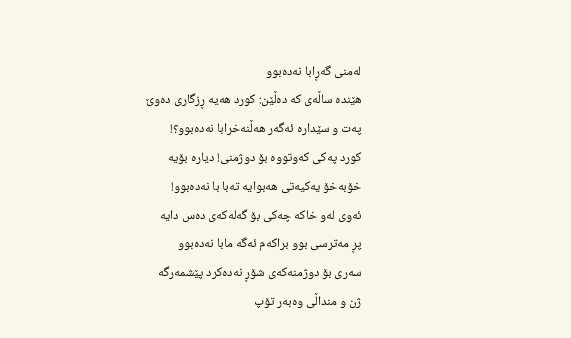له‌منی گه‌ڕابا نه‌ده‌بوو
هێنده‌ ساڵه‌ی که‌ ده‌ڵێن: کورد هه‌یه‌ ڕزگاری ده‌وێ
په‌ت و سێداره‌ ئه‌گه‌ر هه‌ڵنه‌خرابا نه‌ده‌بوو؟!
کورد په‌کی که‌وتووه‌ بۆ دوژمنی! دیاره‌ بۆیه‌
خۆبه‌خۆ یه‌کیه‌تی هه‌بوایه‌ ته‌با با نه‌ده‌بوو!
ئه‌وی له‌و خاکه‌ چه‌کی بۆ گه‌له‌که‌ی ده‌س دایه‌
پڕ مه‌ترسی بوو براکه‌م ئه‌گه‌ مابا نه‌ده‌بوو
سه‌ری بۆ دوژمنه‌که‌ی شۆڕ نه‌ده‌کرد پێشمه‌رگه‌
ژن و منداڵی وه‌به‌ر تۆپ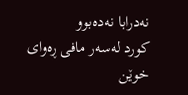نه‌درابا نه‌ده‌بوو
کورد له‌سه‌ر مافی ڕه‌وای خوێن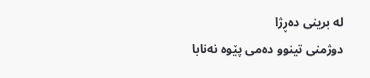له‌ برینی ده‌ڕژا
دوژمنی تینوو ده‌می پێوه‌ نه‌نابا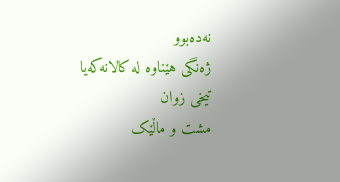نه‌ده‌بوو
ژه‌نگی هێناوه‌ له‌ کالانه‌که‌یا تیخی زوان
مشت و ماڵێک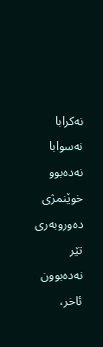نه‌کرابا نه‌سوابا نه‌ده‌بوو
خوێنمژی ده‌وروبه‌ری تێر نه‌ده‌بوون ئاخر،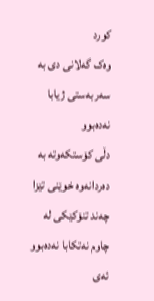کورد
وه‌ک گه‌لانی دی به‌ سه‌ربه‌ستی ژیابا نه‌ده‌بوو
دڵی کۆستکه‌وته‌ به‌ ده‌ردانه‌وه‌ خوێنی تێزا
چه‌ند تنۆکێکی له‌ چاوم نه‌تکابا نه‌ده‌بوو
ئه‌ی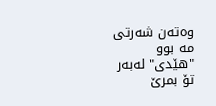وه‌ته‌ن شه‌رتی مه‌ بوو "هێدی" له‌به‌ر تۆ بمرێ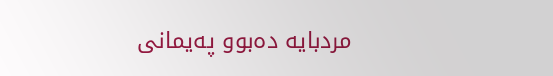مردبایه‌ ده‌بوو په‌یمانی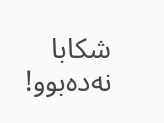شکابا نه‌ده‌بوو!